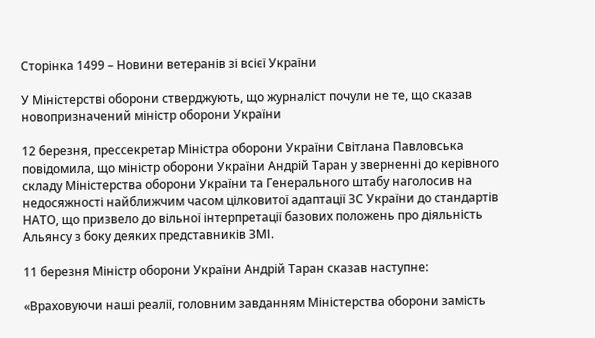Сторінка 1499 – Новини ветеранів зі всієї України

У Міністерстві оборони стверджують, що журналіст почули не те, що сказав новопризначений міністр оборони України

12 березня, прессекретар Міністра оборони України Світлана Павловська повідомила, що міністр оборони України Андрій Таран у зверненні до керівного складу Міністерства оборони України та Генерального штабу наголосив на недосяжності найближчим часом цілковитої адаптації ЗС України до стандартів НАТО, що призвело до вільної інтерпретації базових положень про діяльність Альянсу з боку деяких представників ЗМІ.

11 березня Міністр оборони України Андрій Таран сказав наступне:

«Враховуючи наші реалії, головним завданням Міністерства оборони замість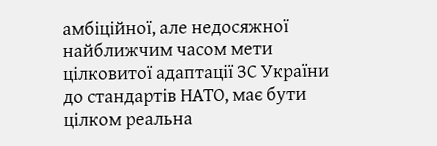амбіційної, але недосяжної найближчим часом мети цілковитої адаптації ЗС України до стандартів НАТО, має бути цілком реальна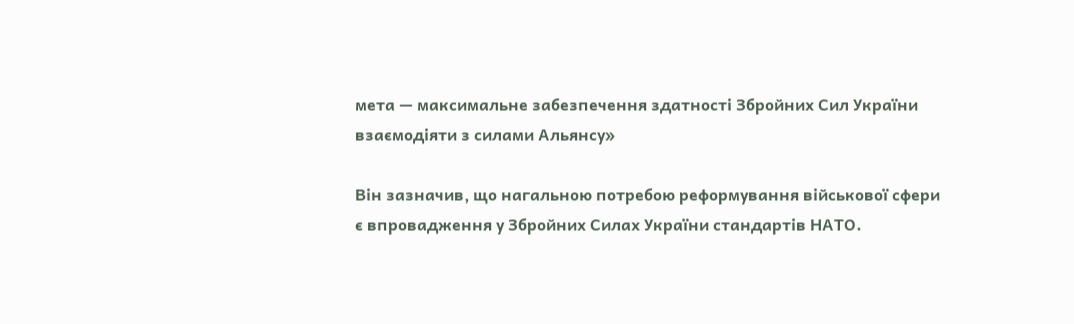мета — максимальне забезпечення здатності Збройних Сил України взаємодіяти з силами Альянсу»

Він зазначив, що нагальною потребою реформування військової сфери є впровадження у Збройних Силах України стандартів НАТО.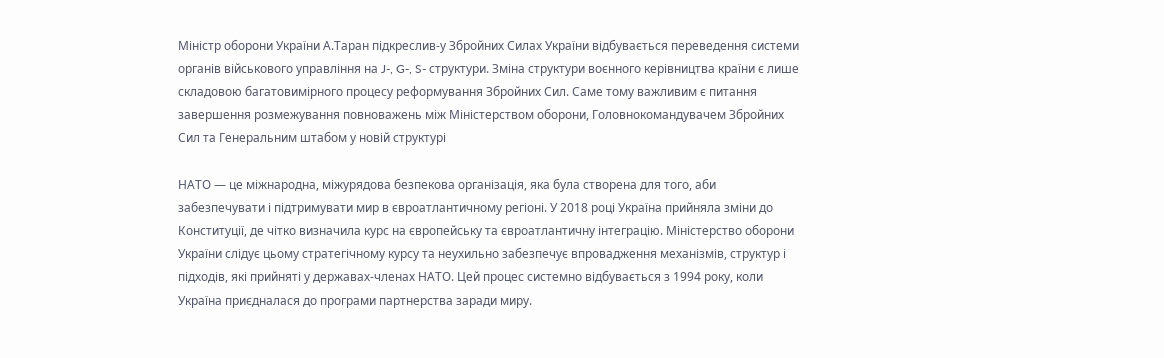Міністр оборони України А.Таран підкреслив-у Збройних Силах України відбувається переведення системи органів військового управління на J-, G-, S- структури. Зміна структури воєнного керівництва країни є лише складовою багатовимірного процесу реформування Збройних Сил. Саме тому важливим є питання завершення розмежування повноважень між Міністерством оборони, Головнокомандувачем Збройних Сил та Генеральним штабом у новій структурі

НАТО — це міжнародна, міжурядова безпекова організація, яка була створена для того, аби забезпечувати і підтримувати мир в євроатлантичному регіоні. У 2018 році Україна прийняла зміни до Конституції, де чітко визначила курс на європейську та євроатлантичну інтеграцію. Міністерство оборони України слідує цьому стратегічному курсу та неухильно забезпечує впровадження механізмів, структур і підходів, які прийняті у державах-членах НАТО. Цей процес системно відбувається з 1994 року, коли Україна приєдналася до програми партнерства заради миру.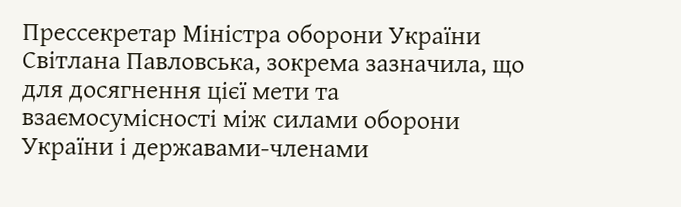Прессекретар Міністра оборони України Світлана Павловська, зокрема зазначила, що для досягнення цієї мети та взаємосумісності між силами оборони України і державами-членами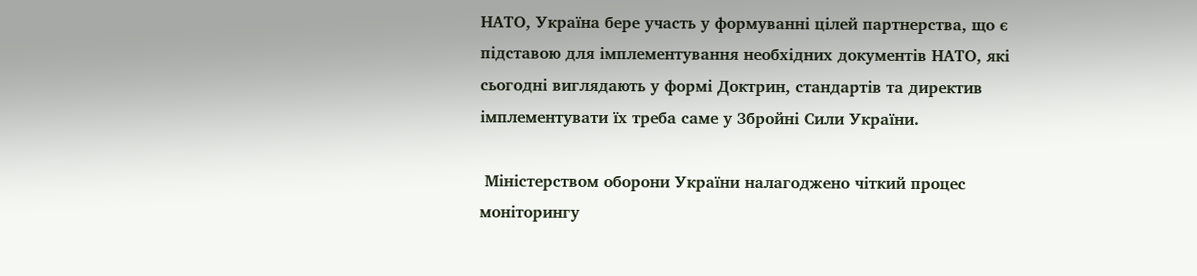НАТО, Україна бере участь у формуванні цілей партнерства, що є підставою для імплементування необхідних документів НАТО, які сьогодні виглядають у формі Доктрин, стандартів та директив імплементувати їх треба саме у Збройні Сили України.

 Міністерством оборони України налагоджено чіткий процес моніторингу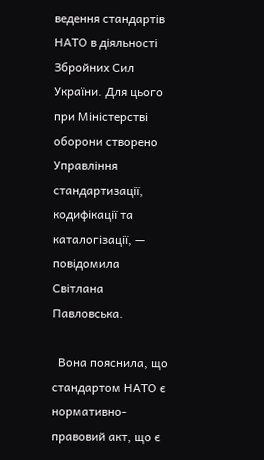ведення стандартів НАТО в діяльності Збройних Сил України. Для цього при Міністерстві оборони створено Управління стандартизації, кодифікації та каталогізації, — повідомила Світлана Павловська.

  Вона пояснила, що стандартом НАТО є нормативно-правовий акт, що є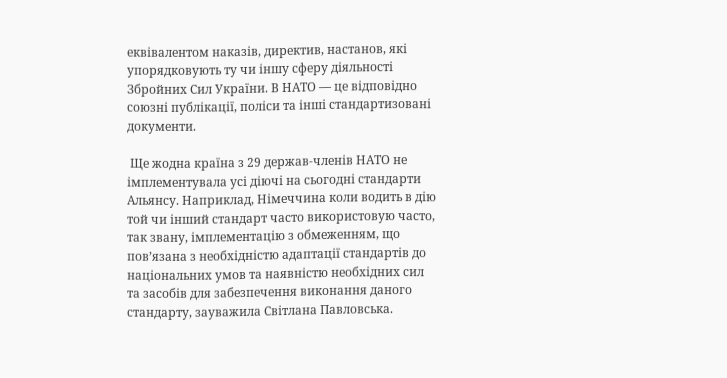еквівалентом наказів, директив, настанов, які упорядковують ту чи іншу сферу діяльності Збройних Сил України. В НАТО — це відповідно союзні публікації, поліси та інші стандартизовані документи.

 Ще жодна країна з 29 держав-членів НАТО не імплементувала усі діючі на сьогодні стандарти Альянсу. Наприклад, Німеччина коли водить в дію той чи інший стандарт часто використовую часто, так звану, імплементацію з обмеженням, що пов’язана з необхідністю адаптації стандартів до національних умов та наявністю необхідних сил та засобів для забезпечення виконання даного стандарту, зауважила Світлана Павловська.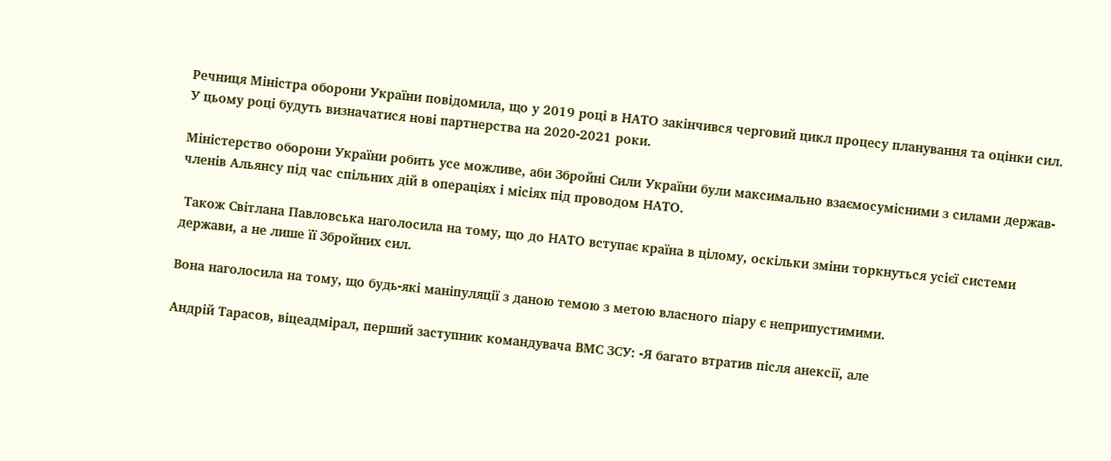Речниця Міністра оборони України повідомила, що у 2019 році в НАТО закінчився черговий цикл процесу планування та оцінки сил. У цьому році будуть визначатися нові партнерства на 2020-2021 роки.

Міністерство оборони України робить усе можливе, аби Збройні Сили України були максимально взаємосумісними з силами держав-членів Альянсу під час спільних дій в операціях і місіях під проводом НАТО.

 Також Світлана Павловська наголосила на тому, що до НАТО вступає країна в цілому, оскільки зміни торкнуться усієї системи держави, а не лише її Збройних сил.

Вона наголосила на тому, що будь-які маніпуляції з даною темою з метою власного піару є неприпустимими.

Андрій Тарасов, віцеадмірал, перший заступник командувача ВМС ЗСУ: -Я багато втратив після анексії, але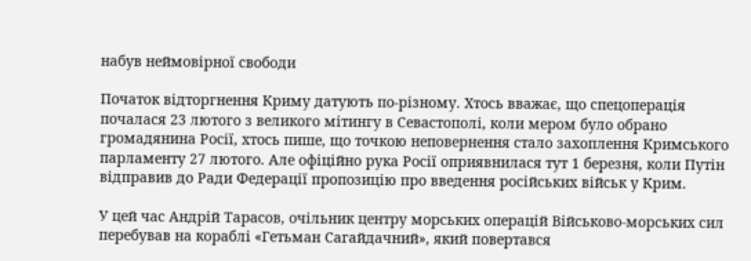набув неймовірної свободи

Початок відторгнення Криму датують по-різному. Хтось вважає, що спецоперація почалася 23 лютого з великого мітингу в Севастополі, коли мером було обрано громадянина Росії, хтось пише, що точкою неповернення стало захоплення Кримського парламенту 27 лютого. Але офіційно рука Росії оприявнилася тут 1 березня, коли Путін відправив до Ради Федерації пропозицію про введення російських військ у Крим.

У цей час Андрій Тарасов, очільник центру морських операцій Військово-морських сил перебував на кораблі «Гетьман Сагайдачний», який повертався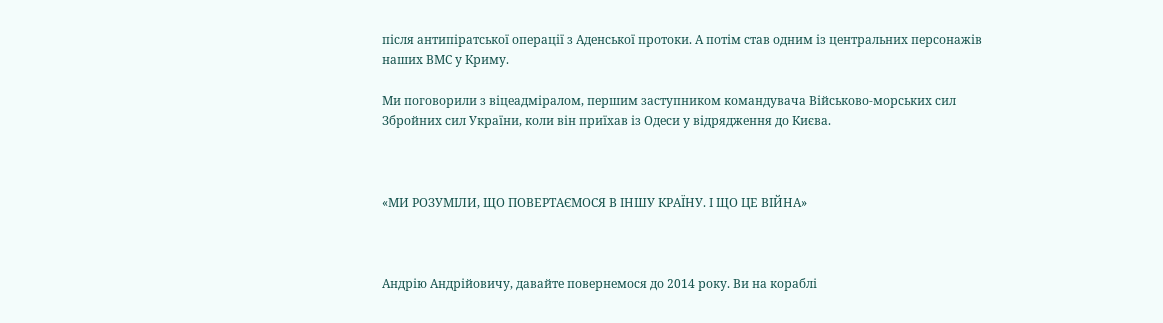після антипіратської операції з Аденської протоки. А потім став одним із центральних персонажів наших ВМС у Криму.

Ми поговорили з віцеадміралом, першим заступником командувача Військово-морських сил Збройних сил України, коли він приїхав із Одеси у відрядження до Києва.



«МИ РОЗУМІЛИ, ЩО ПОВЕРТАЄМОСЯ В ІНШУ КРАЇНУ. І ЩО ЦЕ ВІЙНА»



Андрію Андрійовичу, давайте повернемося до 2014 року. Ви на кораблі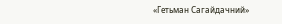«Гетьман Сагайдачний»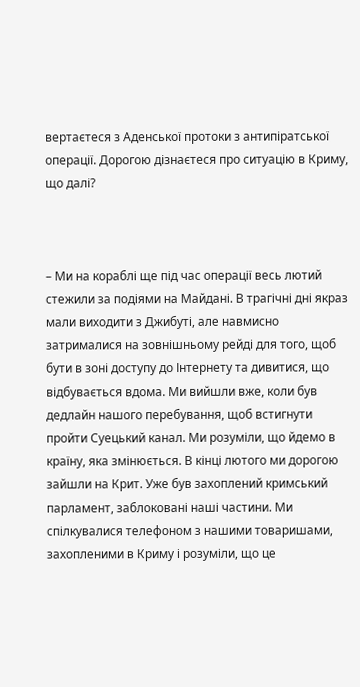вертаєтеся з Аденської протоки з антипіратської операції. Дорогою дізнаєтеся про ситуацію в Криму, що далі?



– Ми на кораблі ще під час операції весь лютий стежили за подіями на Майдані. В трагічні дні якраз мали виходити з Джибуті, але навмисно затрималися на зовнішньому рейді для того, щоб бути в зоні доступу до Інтернету та дивитися, що відбувається вдома. Ми вийшли вже, коли був дедлайн нашого перебування, щоб встигнути пройти Суецький канал. Ми розуміли, що йдемо в країну, яка змінюється. В кінці лютого ми дорогою зайшли на Крит. Уже був захоплений кримський парламент, заблоковані наші частини. Ми спілкувалися телефоном з нашими товаришами, захопленими в Криму і розуміли, що це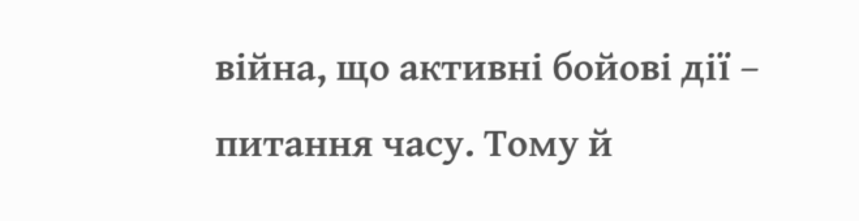війна, що активні бойові дії – питання часу. Тому й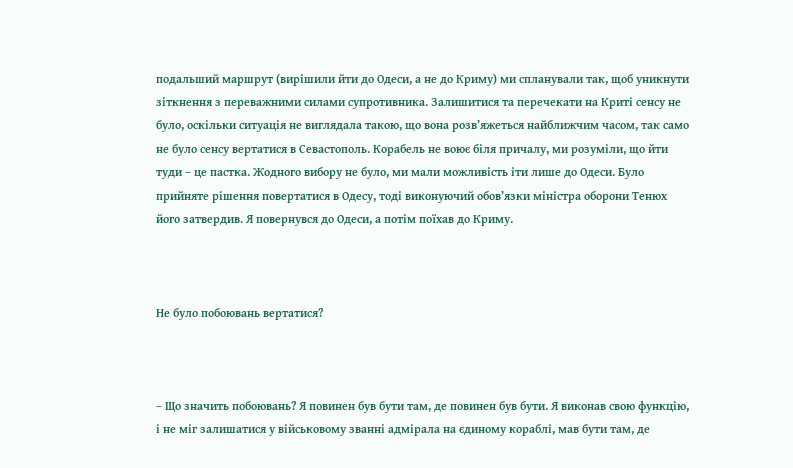подальший маршрут (вирішили йти до Одеси, а не до Криму) ми спланували так, щоб уникнути зіткнення з переважними силами супротивника. Залишитися та перечекати на Криті сенсу не було, оскільки ситуація не виглядала такою, що вона розв’яжеться найближчим часом, так само не було сенсу вертатися в Севастополь. Корабель не воює біля причалу, ми розуміли, що йти туди – це пастка. Жодного вибору не було, ми мали можливість іти лише до Одеси. Було прийняте рішення повертатися в Одесу, тоді виконуючий обов’язки міністра оборони Тенюх його затвердив. Я повернувся до Одеси, а потім поїхав до Криму.



Не було побоювань вертатися?



– Що значить побоювань? Я повинен був бути там, де повинен був бути. Я виконав свою функцію, і не міг залишатися у військовому званні адмірала на єдиному кораблі, мав бути там, де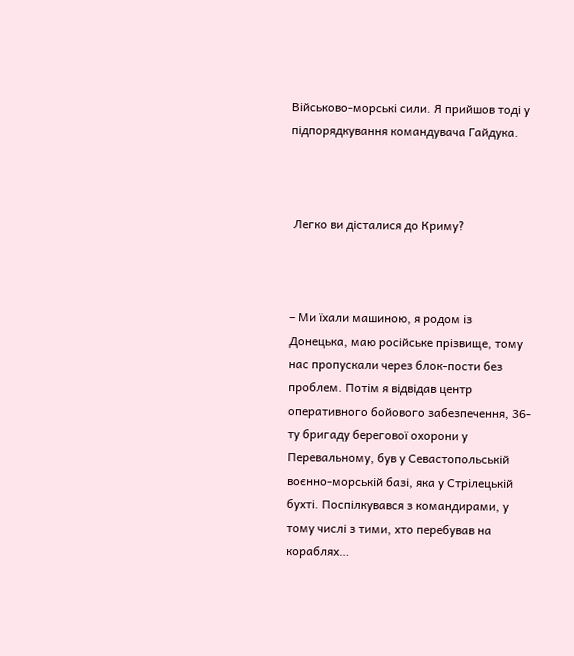Військово-морські сили. Я прийшов тоді у підпорядкування командувача Гайдука.



 Легко ви дісталися до Криму?



– Ми їхали машиною, я родом із Донецька, маю російське прізвище, тому нас пропускали через блок-пости без проблем. Потім я відвідав центр оперативного бойового забезпечення, 36-ту бригаду берегової охорони у Перевальному, був у Севастопольській воєнно-морській базі, яка у Стрілецькій бухті. Поспілкувався з командирами, у тому числі з тими, хто перебував на кораблях…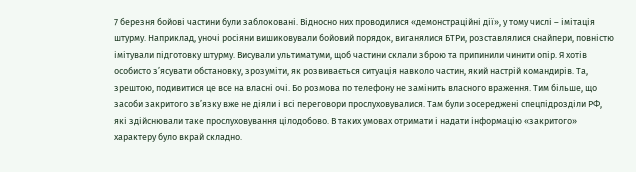7 березня бойові частини були заблоковані. Відносно них проводилися «демонстраційні дії», у тому числі – імітація штурму. Наприклад, уночі росіяни вишиковували бойовий порядок, виганялися БТРи, розставлялися снайпери, повністю імітували підготовку штурму. Висували ультиматуми, щоб частини склали зброю та припинили чинити опір. Я хотів особисто з’ясувати обстановку, зрозуміти, як розвивається ситуація навколо частин, який настрій командирів. Та, зрештою, подивитися це все на власні очі. Бо розмова по телефону не замінить власного враження. Тим більше, що засоби закритого зв’язку вже не діяли і всі переговори прослуховувалися. Там були зосереджені спецпідрозділи РФ, які здійснювали таке прослуховування цілодобово. В таких умовах отримати і надати інформацію «закритого» характеру було вкрай складно.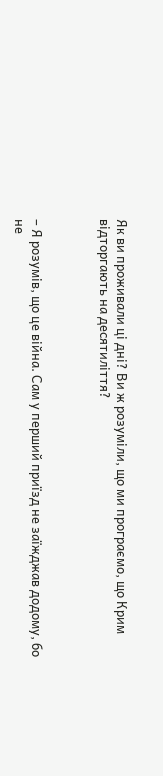Як ви проживали ці дні? Ви ж розуміли, що ми програємо, що Крим відторгають на десятиліття?



– Я розумів, що це війна. Сам у перший приїзд не заїжджав додому, бо не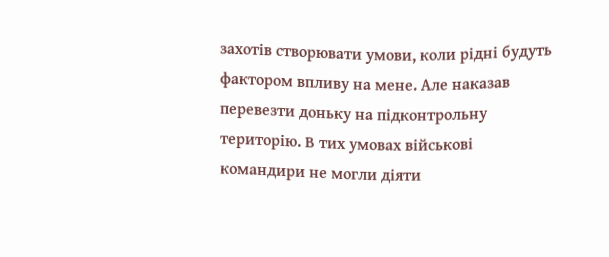захотів створювати умови, коли рідні будуть фактором впливу на мене. Але наказав перевезти доньку на підконтрольну територію. В тих умовах військові командири не могли діяти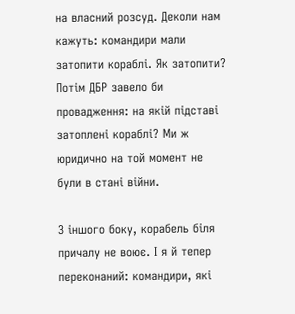на власний розсуд. Деколи нам кажуть: командири мали затопити кораблі. Як затопити? Потім ДБР завело би провадження: на якій підставі затоплені кораблі? Ми ж юридично на той момент не були в стані війни.

З іншого боку, корабель біля причалу не воює. І я й тепер переконаний: командири, які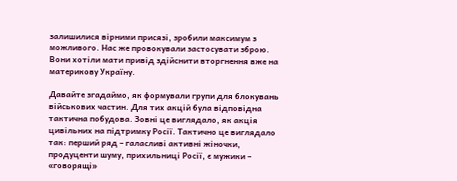залишилися вірними присязі, зробили максимум з можливого. Нас же провокували застосувати зброю. Вони хотіли мати привід здійснити вторгнення вже на материкову Україну.

Давайте згадаймо, як формували групи для блокувань військових частин. Для тих акцій була відповідна тактична побудова. Зовні це виглядало, як акція цивільних на підтримку Росії. Тактично це виглядало так: перший ряд – галасливі активні жіночки, продуценти шуму, прихильниці Росії, є мужики – «говорящі»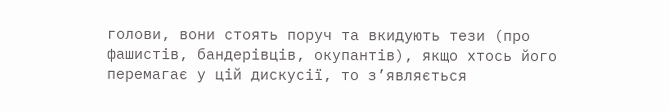голови, вони стоять поруч та вкидують тези (про фашистів, бандерівців, окупантів), якщо хтось його перемагає у цій дискусії, то з’являється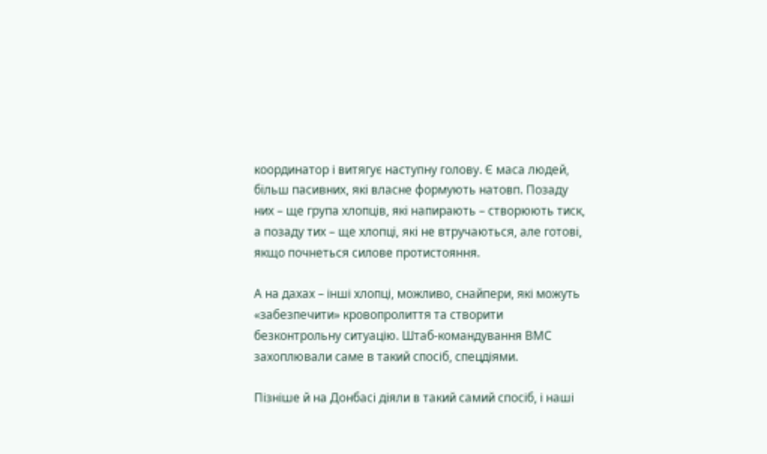координатор і витягує наступну голову. Є маса людей, більш пасивних, які власне формують натовп. Позаду них – ще група хлопців, які напирають – створюють тиск, а позаду тих – ще хлопці, які не втручаються, але готові, якщо почнеться силове протистояння.

А на дахах – інші хлопці, можливо, снайпери, які можуть «забезпечити» кровопролиття та створити безконтрольну ситуацію. Штаб-командування ВМС захоплювали саме в такий спосіб, спецдіями.

Пізніше й на Донбасі діяли в такий самий спосіб, і наші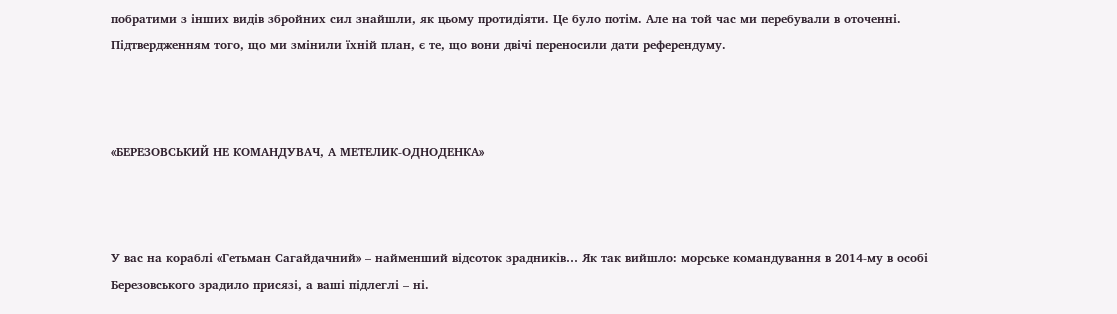побратими з інших видів збройних сил знайшли, як цьому протидіяти. Це було потім. Але на той час ми перебували в оточенні. Підтвердженням того, що ми змінили їхній план, є те, що вони двічі переносили дати референдуму.



«БЕРЕЗОВСЬКИЙ НЕ КОМАНДУВАЧ, А МЕТЕЛИК-ОДНОДЕНКА»



У вас на кораблі «Гетьман Сагайдачний» – найменший відсоток зрадників… Як так вийшло: морське командування в 2014-му в особі Березовського зрадило присязі, а ваші підлеглі – ні.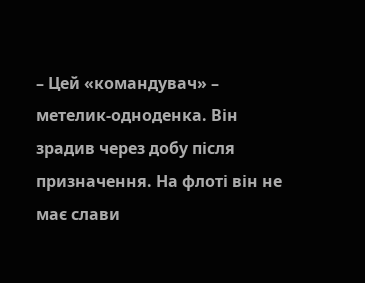– Цей «командувач» – метелик-одноденка. Він зрадив через добу після призначення. На флоті він не має слави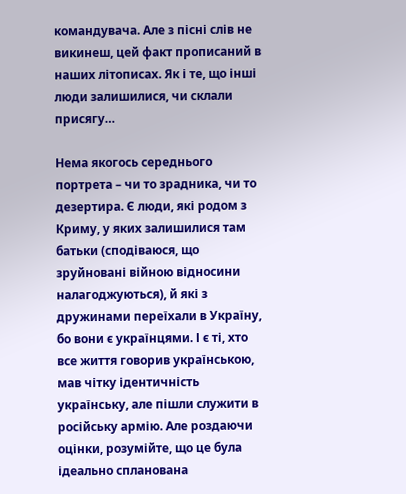командувача. Але з пісні слів не викинеш, цей факт прописаний в наших літописах. Як і те, що інші люди залишилися, чи склали присягу…

Нема якогось середнього портрета – чи то зрадника, чи то дезертира. Є люди, які родом з Криму, у яких залишилися там батьки (сподіваюся, що зруйновані війною відносини налагоджуються), й які з дружинами переїхали в Україну, бо вони є українцями. І є ті, хто все життя говорив українською, мав чітку ідентичність українську, але пішли служити в російську армію. Але роздаючи оцінки, розумійте, що це була ідеально спланована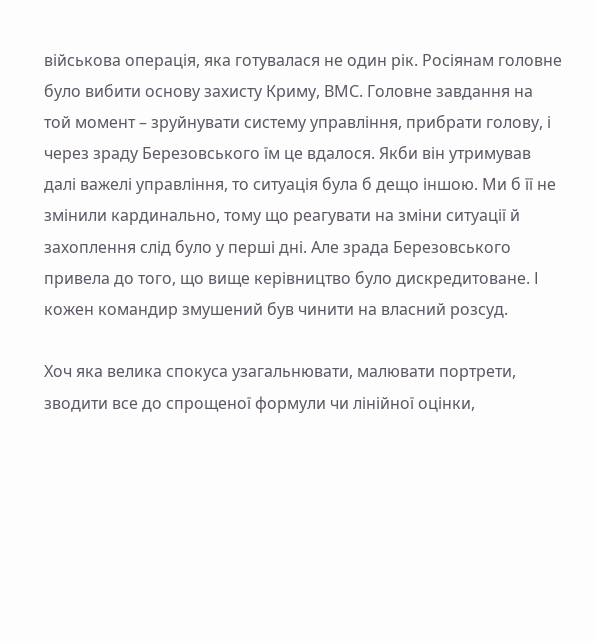військова операція, яка готувалася не один рік. Росіянам головне було вибити основу захисту Криму, ВМС. Головне завдання на той момент – зруйнувати систему управління, прибрати голову, і через зраду Березовського їм це вдалося. Якби він утримував далі важелі управління, то ситуація була б дещо іншою. Ми б її не змінили кардинально, тому що реагувати на зміни ситуації й захоплення слід було у перші дні. Але зрада Березовського привела до того, що вище керівництво було дискредитоване. І кожен командир змушений був чинити на власний розсуд.

Хоч яка велика спокуса узагальнювати, малювати портрети, зводити все до спрощеної формули чи лінійної оцінки,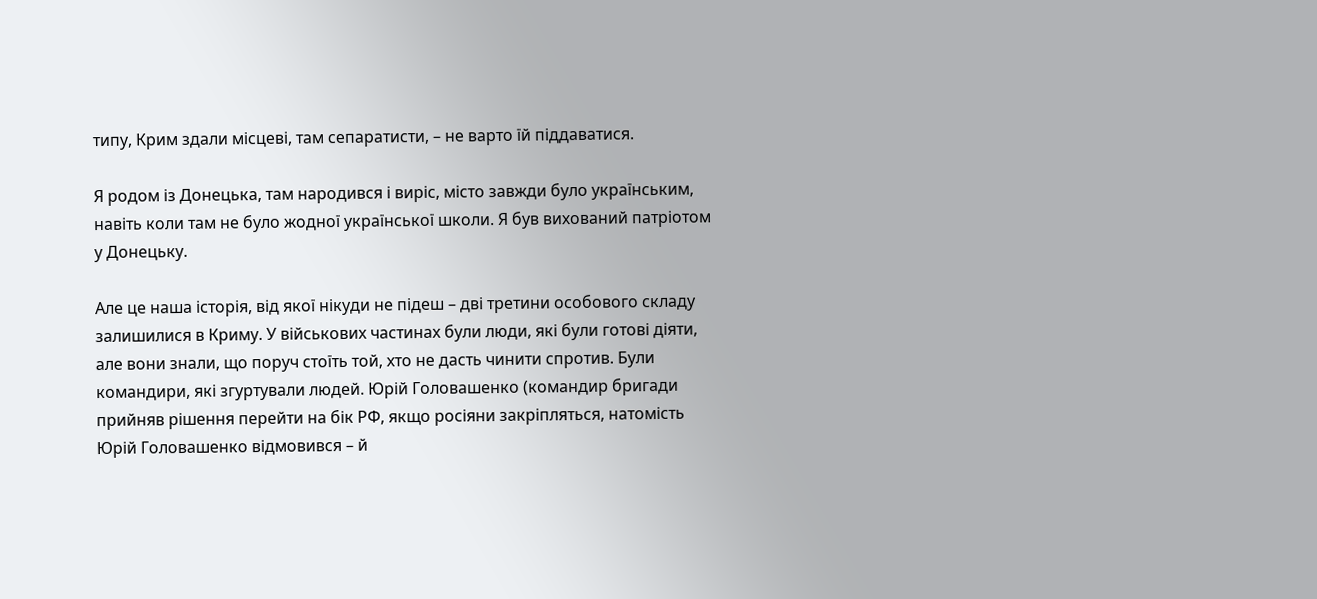типу, Крим здали місцеві, там сепаратисти, – не варто їй піддаватися.

Я родом із Донецька, там народився і виріс, місто завжди було українським, навіть коли там не було жодної української школи. Я був вихований патріотом у Донецьку.

Але це наша історія, від якої нікуди не підеш – дві третини особового складу залишилися в Криму. У військових частинах були люди, які були готові діяти, але вони знали, що поруч стоїть той, хто не дасть чинити спротив. Були командири, які згуртували людей. Юрій Головашенко (командир бригади прийняв рішення перейти на бік РФ, якщо росіяни закріпляться, натомість Юрій Головашенко відмовився – й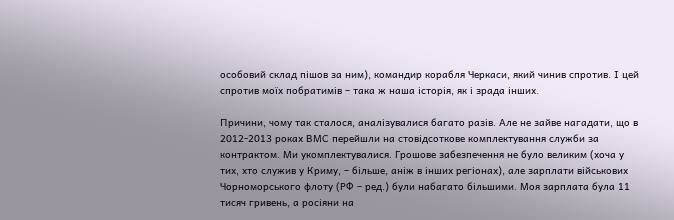особовий склад пішов за ним), командир корабля Черкаси, який чинив спротив. І цей спротив моїх побратимів – така ж наша історія, як і зрада інших.

Причини, чому так сталося, аналізувалися багато разів. Але не зайве нагадати, що в 2012-2013 роках ВМС перейшли на стовідсоткове комплектування служби за контрактом. Ми укомплектувалися. Грошове забезпечення не було великим (хоча у тих, хто служив у Криму, – більше, аніж в інших регіонах), але зарплати військових Чорноморського флоту (РФ – ред.) були набагато більшими. Моя зарплата була 11 тисяч гривень, а росіяни на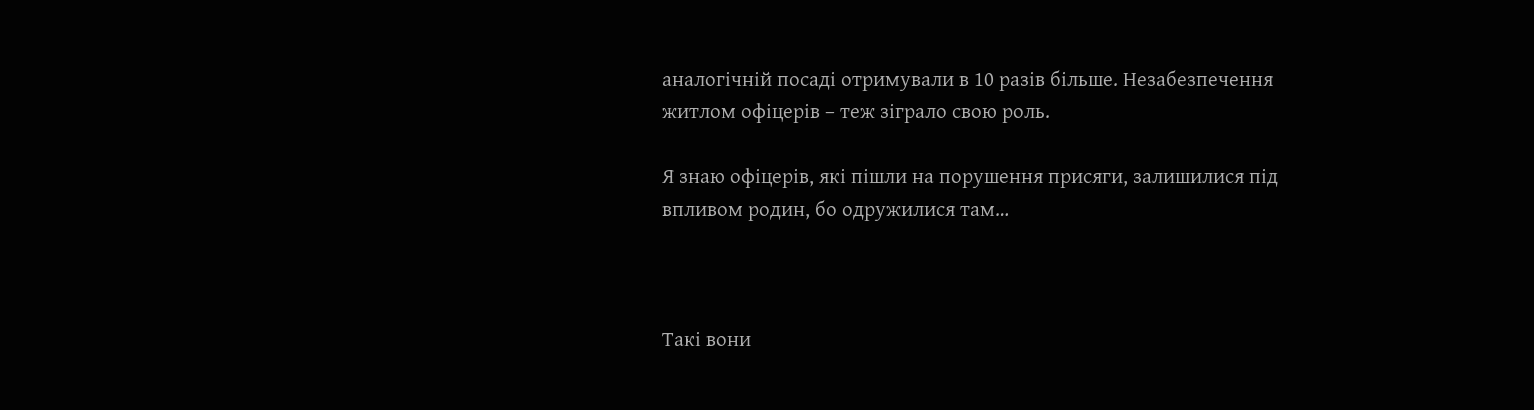аналогічній посаді отримували в 10 разів більше. Незабезпечення житлом офіцерів – теж зіграло свою роль.

Я знаю офіцерів, які пішли на порушення присяги, залишилися під впливом родин, бо одружилися там…



Такі вони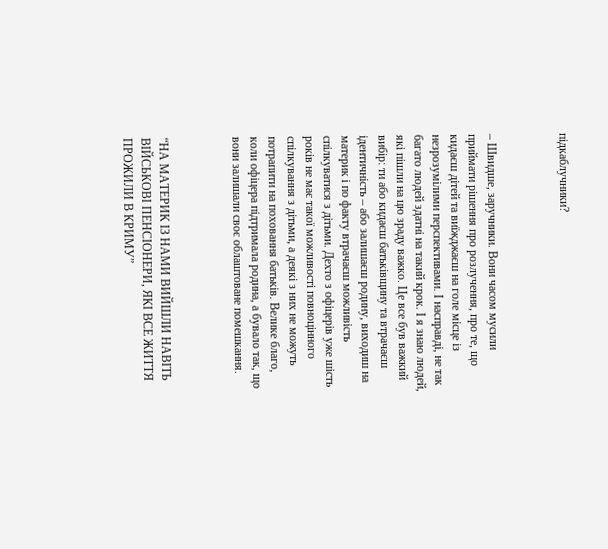підкаблучники?



– Швидше, заручники. Вони часом мусили приймати рішення про розлучення, про те, що кидаєш дітей та виїжджаєш на голе місце із незрозумілими перспективами. І насправді, не так багато людей здатні на такий крок. І я знаю людей, які пішли на цю зраду важко. Це все був важкий вибір: ти або кидаєш батьківщину та втрачаєш ідентичність – або залишаєш родину, виходиш на материк і по факту втрачаєш можливість спілкуватися з дітьми. Дехто з офіцерів уже шість років не має такої можливості повноцінного спілкування з дітьми, а деякі з них не можуть потрапити на поховання батьків. Велике благо, коли офіцера підтримала родина, а бувало так, що вони залишали своє облаштоване помешкання.



“НА МАТЕРИК ІЗ НАМИ ВИЙШЛИ НАВІТЬ ВІЙСЬКОВІ ПЕНСІОНЕРИ, ЯКІ ВСЕ ЖИТТЯ ПРОЖИЛИ В КРИМУ”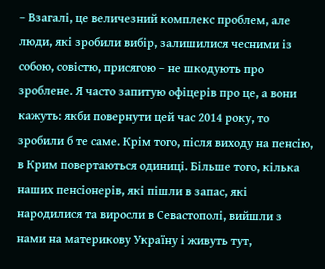– Взагалі, це величезний комплекс проблем, але люди, які зробили вибір, залишилися чесними із собою, совістю, присягою – не шкодують про зроблене. Я часто запитую офіцерів про це, а вони кажуть: якби повернути цей час 2014 року, то зробили б те саме. Крім того, після виходу на пенсію, в Крим повертаються одиниці. Більше того, кілька наших пенсіонерів, які пішли в запас, які народилися та виросли в Севастополі, вийшли з нами на материкову Україну і живуть тут,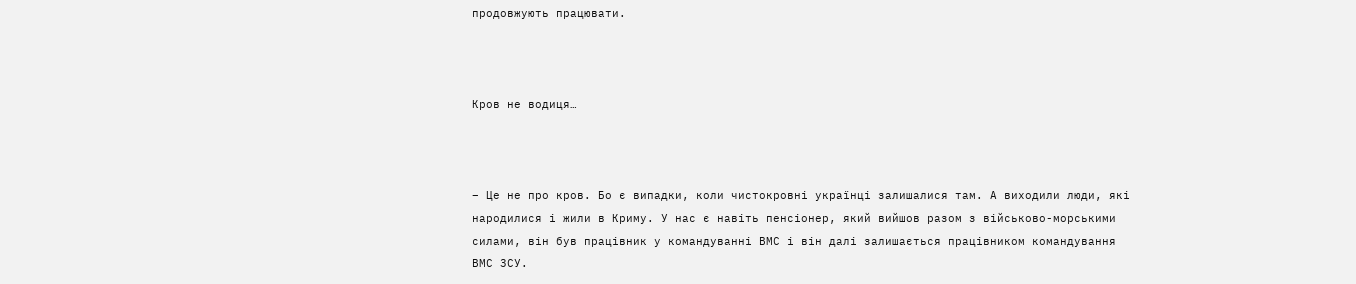продовжують працювати.



Кров не водиця…



– Це не про кров. Бо є випадки, коли чистокровні українці залишалися там. А виходили люди, які народилися і жили в Криму. У нас є навіть пенсіонер, який вийшов разом з військово-морськими силами, він був працівник у командуванні ВМС і він далі залишається працівником командування ВМС ЗСУ.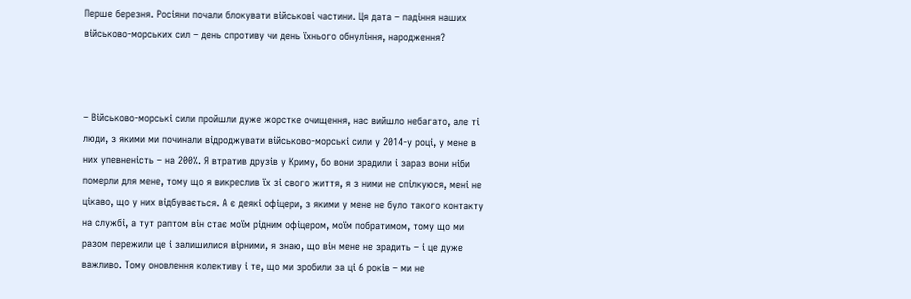Перше березня. Росіяни почали блокувати військові частини. Ця дата – падіння наших військово-морських сил – день спротиву чи день їхнього обнуління, народження?



– Військово-морські сили пройшли дуже жорстке очищення, нас вийшло небагато, але ті люди, з якими ми починали відроджувати військово-морські сили у 2014-у році, у мене в них упевненість – на 200%. Я втратив друзів у Криму, бо вони зрадили і зараз вони ніби померли для мене, тому що я викреслив їх зі свого життя, я з ними не спілкуюся, мені не цікаво, що у них відбувається. А є деякі офіцери, з якими у мене не було такого контакту на службі, а тут раптом він стає моїм рідним офіцером, моїм побратимом, тому що ми разом пережили це і залишилися вірними, я знаю, що він мене не зрадить – і це дуже важливо. Тому оновлення колективу і те, що ми зробили за ці 6 років – ми не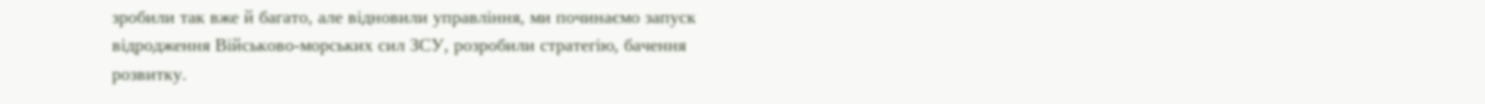зробили так вже й багато, але відновили управління, ми починаємо запуск відродження Військово-морських сил ЗСУ, розробили стратегію, бачення розвитку.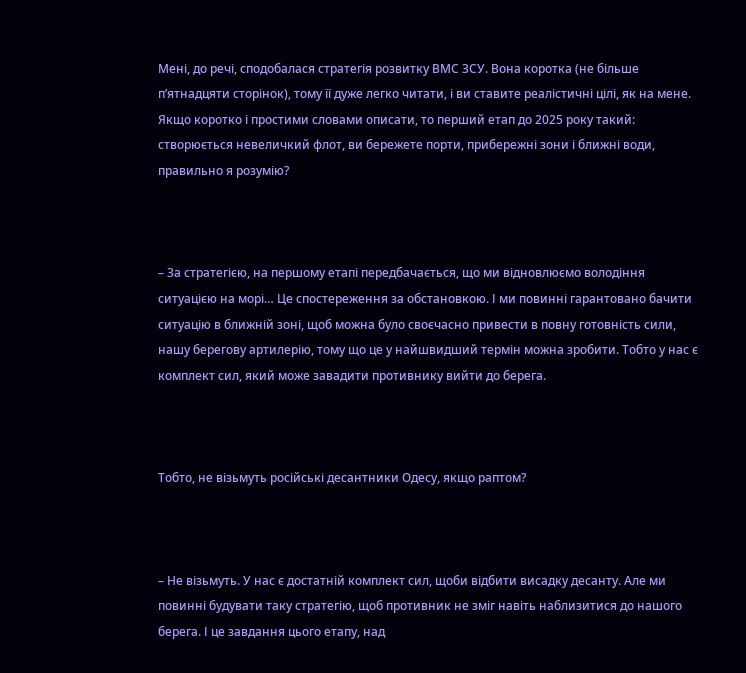Мені, до речі, сподобалася стратегія розвитку ВМС ЗСУ. Вона коротка (не більше п’ятнадцяти сторінок), тому її дуже легко читати, і ви ставите реалістичні цілі, як на мене. Якщо коротко і простими словами описати, то перший етап до 2025 року такий: створюється невеличкий флот, ви бережете порти, прибережні зони і ближні води, правильно я розумію?



– За стратегією, на першому етапі передбачається, що ми відновлюємо володіння ситуацією на морі… Це спостереження за обстановкою. І ми повинні гарантовано бачити ситуацію в ближній зоні, щоб можна було своєчасно привести в повну готовність сили, нашу берегову артилерію, тому що це у найшвидший термін можна зробити. Тобто у нас є комплект сил, який може завадити противнику вийти до берега.



Тобто, не візьмуть російські десантники Одесу, якщо раптом?



– Не візьмуть. У нас є достатній комплект сил, щоби відбити висадку десанту. Але ми повинні будувати таку стратегію, щоб противник не зміг навіть наблизитися до нашого берега. І це завдання цього етапу, над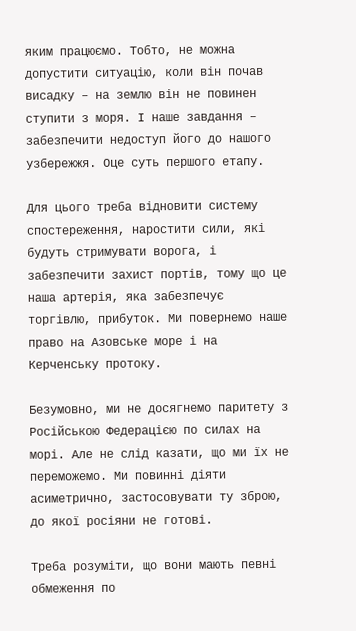яким працюємо. Тобто, не можна допустити ситуацію, коли він почав висадку – на землю він не повинен ступити з моря. І наше завдання – забезпечити недоступ його до нашого узбережжя. Оце суть першого етапу.

Для цього треба відновити систему спостереження, наростити сили, які будуть стримувати ворога, і забезпечити захист портів, тому що це наша артерія, яка забезпечує торгівлю, прибуток. Ми повернемо наше право на Азовське море і на Керченську протоку.

Безумовно, ми не досягнемо паритету з Російською Федерацією по силах на морі. Але не слід казати, що ми їх не переможемо. Ми повинні діяти асиметрично, застосовувати ту зброю, до якої росіяни не готові.

Треба розуміти, що вони мають певні обмеження по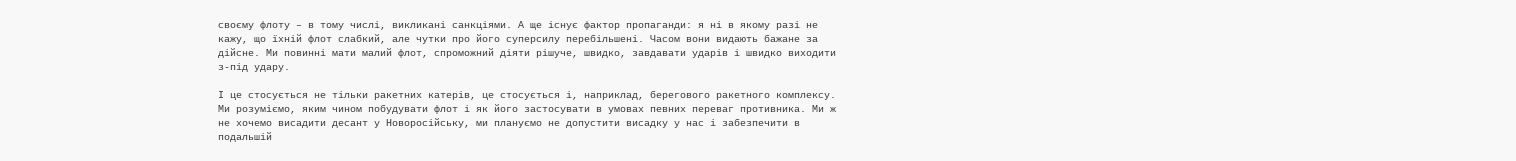своєму флоту – в тому числі, викликані санкціями. А ще існує фактор пропаганди: я ні в якому разі не кажу, що їхній флот слабкий, але чутки про його суперсилу перебільшені. Часом вони видають бажане за дійсне. Ми повинні мати малий флот, спроможний діяти рішуче, швидко, завдавати ударів і швидко виходити з-під удару.

І це стосується не тільки ракетних катерів, це стосується і, наприклад, берегового ракетного комплексу. Ми розуміємо, яким чином побудувати флот і як його застосувати в умовах певних переваг противника. Ми ж не хочемо висадити десант у Новоросійську, ми плануємо не допустити висадку у нас і забезпечити в подальшій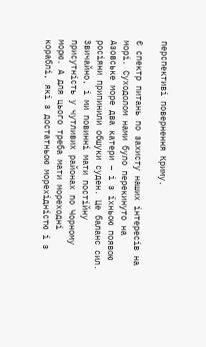перспективі повернення Криму.

Є спектр питань по захисту наших інтересів на морі. Суходолом нами було перекинуто на Азовське море два катери – і з їхньою появою росіяни припинили обшуки суден. Це баланс сил. Звичайно, і ми повинні мати постійну присутність у чутливих районах по Чорному морю. А для цього треба мати мореходні кораблі, які з достатньою морехідністю і з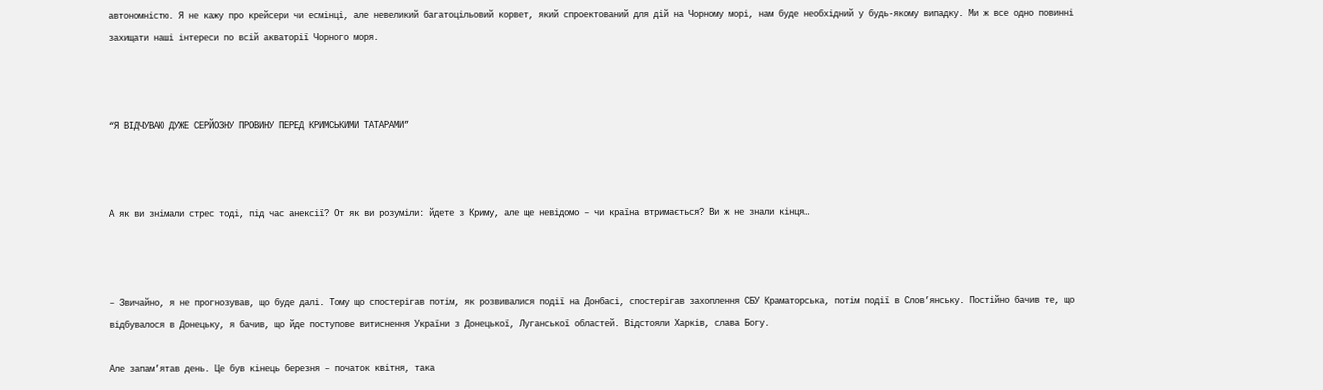автономністю. Я не кажу про крейсери чи есмінці, але невеликий багатоцільовий корвет, який спроектований для дій на Чорному морі, нам буде необхідний у будь-якому випадку. Ми ж все одно повинні захищати наші інтереси по всій акваторії Чорного моря.



“Я ВІДЧУВАЮ ДУЖЕ СЕРЙОЗНУ ПРОВИНУ ПЕРЕД КРИМСЬКИМИ ТАТАРАМИ”



А як ви знімали стрес тоді, під час анексії? От як ви розуміли: йдете з Криму, але ще невідомо – чи країна втримається? Ви ж не знали кінця…



– Звичайно, я не прогнозував, що буде далі. Тому що спостерігав потім, як розвивалися події на Донбасі, спостерігав захоплення СБУ Краматорська, потім події в Слов’янську. Постійно бачив те, що відбувалося в Донецьку, я бачив, що йде поступове витиснення України з Донецької, Луганської областей. Відстояли Харків, слава Богу.

Але запам’ятав день. Це був кінець березня – початок квітня, така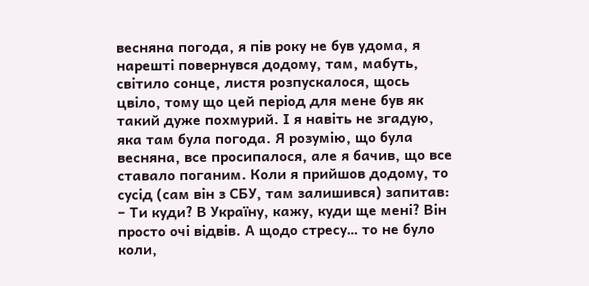весняна погода, я пів року не був удома, я нарешті повернувся додому, там, мабуть, світило сонце, листя розпускалося, щось цвіло, тому що цей період для мене був як такий дуже похмурий. І я навіть не згадую, яка там була погода. Я розумію, що була весняна, все просипалося, але я бачив, що все ставало поганим. Коли я прийшов додому, то сусід (сам він з СБУ, там залишився) запитав: – Ти куди? В Україну, кажу, куди ще мені? Він просто очі відвів. А щодо стресу… то не було коли,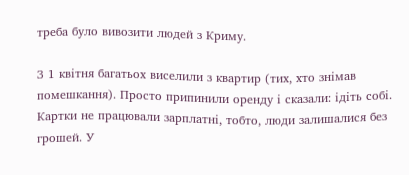треба було вивозити людей з Криму.

З 1 квітня багатьох виселили з квартир (тих, хто знімав помешкання). Просто припинили оренду і сказали: ідіть собі. Картки не працювали зарплатні, тобто, люди залишалися без грошей. У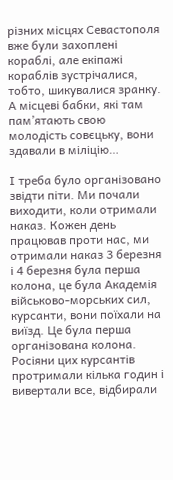різних місцях Севастополя вже були захоплені кораблі, але екіпажі кораблів зустрічалися, тобто, шикувалися зранку. А місцеві бабки, які там пам’ятають свою молодість совєцьку, вони здавали в міліцію…

І треба було організовано звідти піти. Ми почали виходити, коли отримали наказ. Кожен день працював проти нас, ми отримали наказ 3 березня і 4 березня була перша колона, це була Академія військово-морських сил, курсанти, вони поїхали на виїзд. Це була перша організована колона. Росіяни цих курсантів протримали кілька годин і вивертали все, відбирали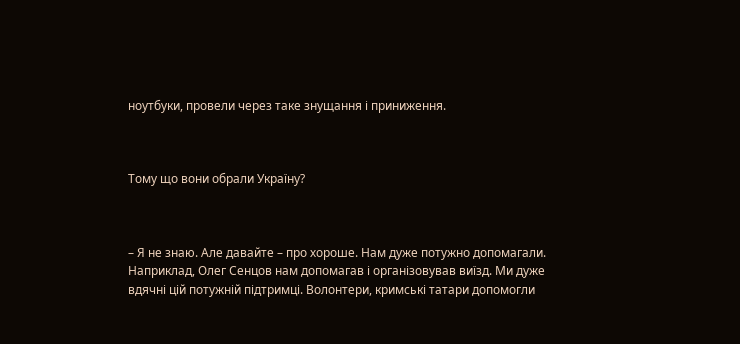ноутбуки, провели через таке знущання і приниження.



Тому що вони обрали Україну?



– Я не знаю. Але давайте – про хороше. Нам дуже потужно допомагали. Наприклад, Олег Сенцов нам допомагав і організовував виїзд. Ми дуже вдячні цій потужній підтримці. Волонтери, кримські татари допомогли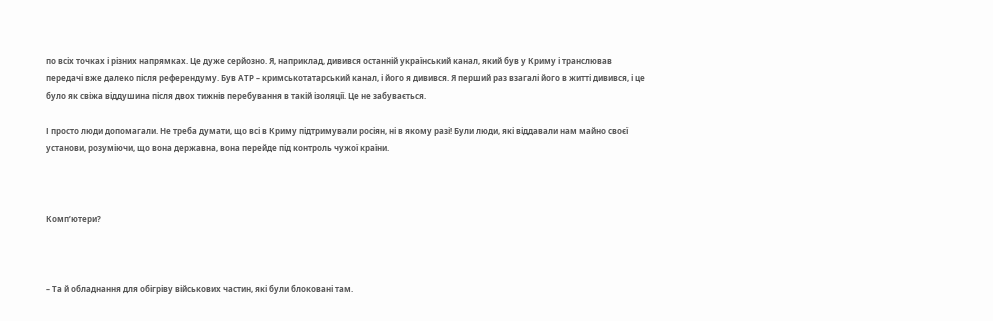по всіх точках і різних напрямках. Це дуже серйозно. Я, наприклад, дивився останній український канал, який був у Криму і транслював передачі вже далеко після референдуму. Був АТР – кримськотатарський канал, і його я дивився. Я перший раз взагалі його в житті дивився, і це було як свіжа віддушина після двох тижнів перебування в такій ізоляції. Це не забувається.

І просто люди допомагали. Не треба думати, що всі в Криму підтримували росіян, ні в якому разі! Були люди, які віддавали нам майно своєї установи, розуміючи, що вона державна, вона перейде під контроль чужої країни.



Комп’ютери?



– Та й обладнання для обігріву військових частин, які були блоковані там.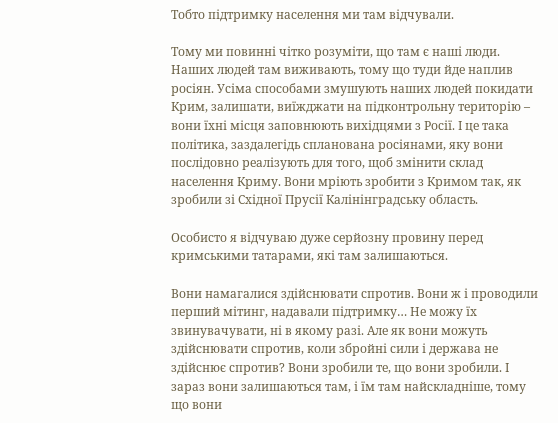Тобто підтримку населення ми там відчували.

Тому ми повинні чітко розуміти, що там є наші люди. Наших людей там виживають, тому що туди йде наплив росіян. Усіма способами змушують наших людей покидати Крим, залишати, виїжджати на підконтрольну територію – вони їхні місця заповнюють вихідцями з Росії. І це така політика, заздалегідь спланована росіянами, яку вони послідовно реалізують для того, щоб змінити склад населення Криму. Вони мріють зробити з Кримом так, як зробили зі Східної Прусії Калінінградську область.

Особисто я відчуваю дуже серйозну провину перед кримськими татарами, які там залишаються.

Вони намагалися здійснювати спротив. Вони ж і проводили перший мітинг, надавали підтримку… Не можу їх звинувачувати, ні в якому разі. Але як вони можуть здійснювати спротив, коли збройні сили і держава не здійснює спротив? Вони зробили те, що вони зробили. І зараз вони залишаються там, і їм там найскладніше, тому що вони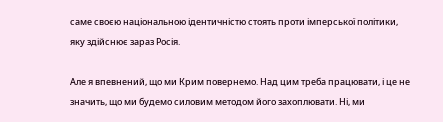саме своєю національною ідентичністю стоять проти імперської політики, яку здійснює зараз Росія.

Але я впевнений, що ми Крим повернемо. Над цим треба працювати, і це не значить, що ми будемо силовим методом його захоплювати. Ні, ми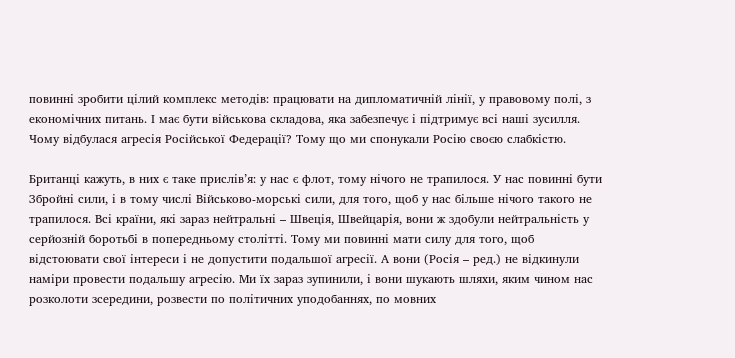повинні зробити цілий комплекс методів: працювати на дипломатичній лінії, у правовому полі, з економічних питань. І має бути військова складова, яка забезпечує і підтримує всі наші зусилля. Чому відбулася агресія Російської Федерації? Тому що ми спонукали Росію своєю слабкістю.

Британці кажуть, в них є таке прислів’я: у нас є флот, тому нічого не трапилося. У нас повинні бути Збройні сили, і в тому числі Військово-морські сили, для того, щоб у нас більше нічого такого не трапилося. Всі країни, які зараз нейтральні – Швеція, Швейцарія, вони ж здобули нейтральність у серйозній боротьбі в попередньому столітті. Тому ми повинні мати силу для того, щоб відстоювати свої інтереси і не допустити подальшої агресії. А вони (Росія – ред.) не відкинули наміри провести подальшу агресію. Ми їх зараз зупинили, і вони шукають шляхи, яким чином нас розколоти зсередини, розвести по політичних уподобаннях, по мовних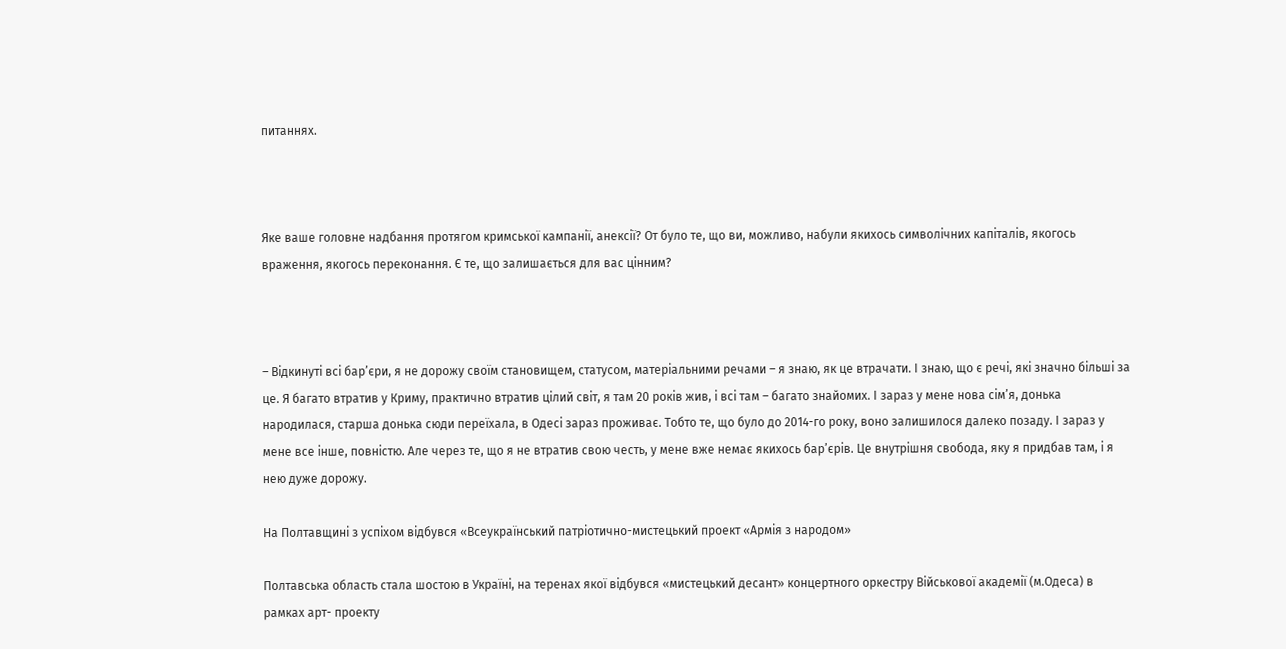питаннях.



Яке ваше головне надбання протягом кримської кампанії, анексії? От було те, що ви, можливо, набули якихось символічних капіталів, якогось враження, якогось переконання. Є те, що залишається для вас цінним?



– Відкинуті всі бар’єри, я не дорожу своїм становищем, статусом, матеріальними речами – я знаю, як це втрачати. І знаю, що є речі, які значно більші за це. Я багато втратив у Криму, практично втратив цілий світ, я там 20 років жив, і всі там – багато знайомих. І зараз у мене нова сім’я, донька народилася, старша донька сюди переїхала, в Одесі зараз проживає. Тобто те, що було до 2014-го року, воно залишилося далеко позаду. І зараз у мене все інше, повністю. Але через те, що я не втратив свою честь, у мене вже немає якихось бар’єрів. Це внутрішня свобода, яку я придбав там, і я нею дуже дорожу.

На Полтавщині з успіхом відбувся «Всеукраїнський патріотично-мистецький проект «Армія з народом»

Полтавська область стала шостою в Україні, на теренах якої відбувся «мистецький десант» концертного оркестру Військової академії (м.Одеса) в рамках арт- проекту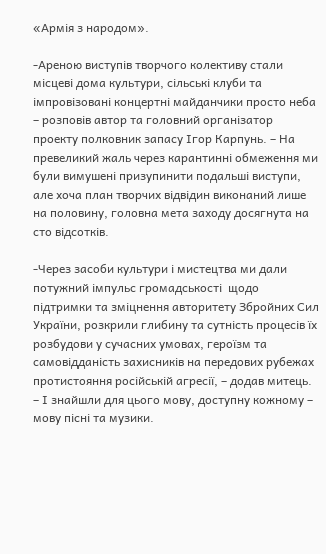«Армія з народом».

-Ареною виступів творчого колективу стали місцеві дома культури, сільські клуби та імпровізовані концертні майданчики просто неба – розповів автор та головний організатор проекту полковник запасу Ігор Карпунь. – На превеликий жаль через карантинні обмеження ми були вимушені призупинити подальші виступи, але хоча план творчих відвідин виконаний лише на половину, головна мета заходу досягнута на сто відсотків.

-Через засоби культури і мистецтва ми дали потужний імпульс громадськості  щодо підтримки та зміцнення авторитету Збройних Сил України, розкрили глибину та сутність процесів їх розбудови у сучасних умовах, героїзм та самовідданість захисників на передових рубежах протистояння російській агресії, – додав митець. – І знайшли для цього мову, доступну кожному –  мову пісні та музики.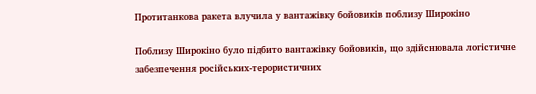Протитанкова ракета влучила у вантажівку бойовиків поблизу Широкіно

Поблизу Широкіно було підбито вантажівку бойовиків, що здійснювала логістичне забезпечення російських-терористичних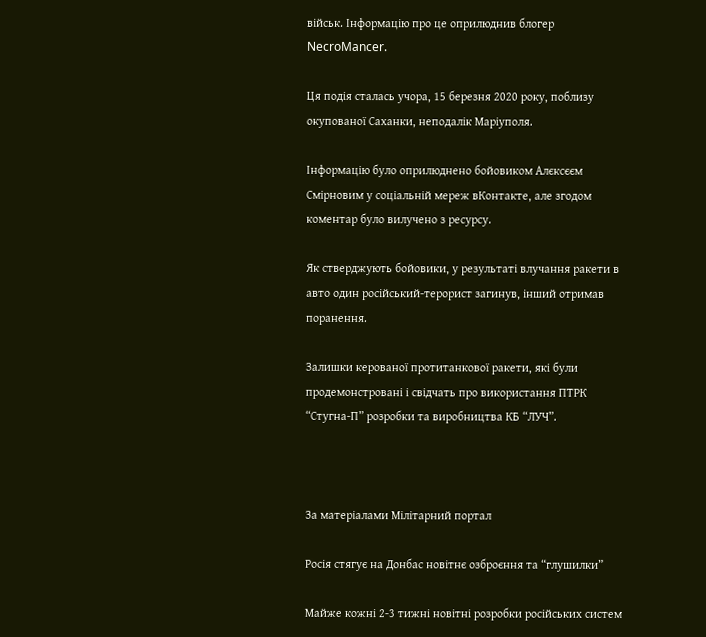військ. Інформацію про це оприлюднив блогер NecroMancer.

Ця подія сталась учора, 15 березня 2020 року, поблизу окупованої Саханки, неподалік Маріуполя.

Інформацію було оприлюднено бойовиком Алєксєєм Смірновим у соціальній мереж вКонтакте, але згодом коментар було вилучено з ресурсу.

Як стверджують бойовики, у результаті влучання ракети в авто один російський-терорист загинув, інший отримав поранення.

Залишки керованої протитанкової ракети, які були продемонстровані і свідчать про використання ПТРК “Стугна-П” розробки та виробництва КБ “ЛУЧ”.



За матеріалами Мілітарний портал

Росія стягує на Донбас новітнє озброєння та “глушилки”

Майже кожні 2-3 тижні новітні розробки російських систем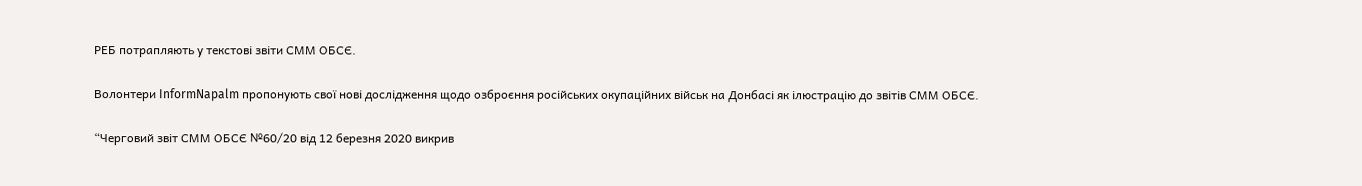РЕБ потрапляють у текстові звіти СММ ОБСЄ.

Волонтери InformNapalm пропонують свої нові дослідження щодо озброєння російських окупаційних військ на Донбасі як ілюстрацію до звітів СММ ОБСЄ.

“Черговий звіт СММ ОБСЄ №60/20 від 12 березня 2020 викрив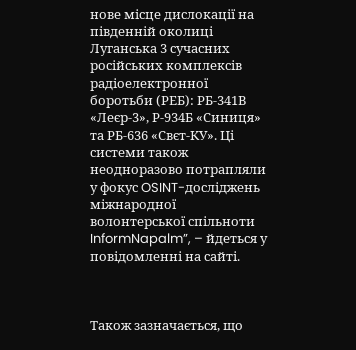нове місце дислокації на південній околиці Луганська 3 сучасних російських комплексів радіоелектронної боротьби (РЕБ): РБ-341В «Леєр-3», Р-934Б «Синиця» та РБ-636 «Свєт-КУ». Ці системи також неодноразово потрапляли у фокус OSINT-досліджень міжнародної волонтерської спільноти InformNapalm”, – йдеться у повідомленні на сайті.



Також зазначається, що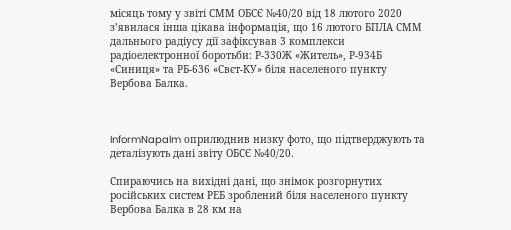місяць тому у звіті СММ ОБСЄ №40/20 від 18 лютого 2020 з’явилася інша цікава інформація, що 16 лютого БПЛА СММ дальнього радіусу дії зафіксував 3 комплекси радіоелектронної боротьби: Р-330Ж «Житель», Р-934Б «Синиця» та РБ-636 «Свєт-КУ» біля населеного пункту Вербова Балка.



InformNapalm оприлюднив низку фото, що підтверджують та деталізують дані звіту ОБСЄ №40/20.

Спираючись на вихідні дані, що знімок розгорнутих російських систем РЕБ зроблений біля населеного пункту Вербова Балка в 28 км на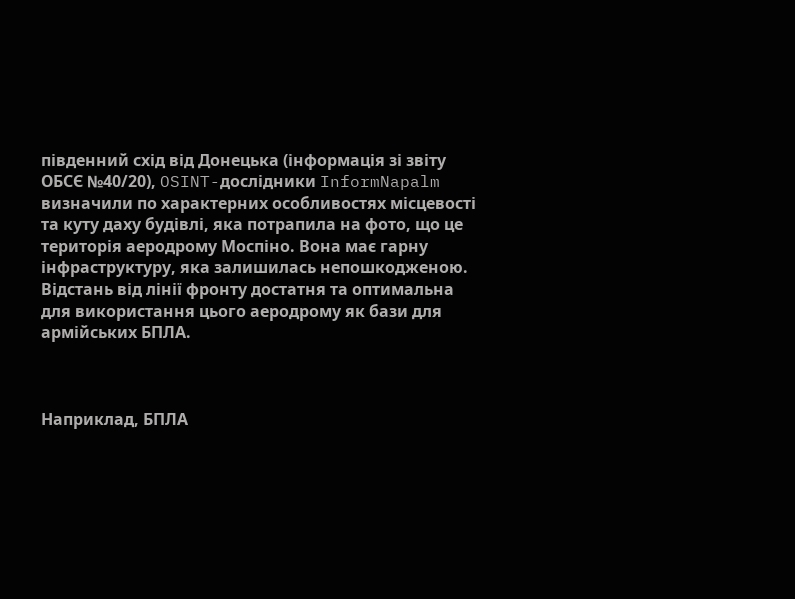південний схід від Донецька (інформація зі звіту ОБСЄ №40/20), OSINT-дослідники InformNapalm визначили по характерних особливостях місцевості та куту даху будівлі, яка потрапила на фото, що це територія аеродрому Моспіно. Вона має гарну інфраструктуру, яка залишилась непошкодженою. Відстань від лінії фронту достатня та оптимальна для використання цього аеродрому як бази для армійських БПЛА.



Наприклад, БПЛА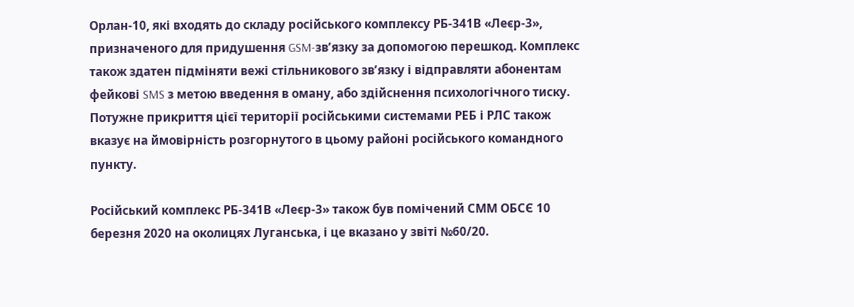Орлан-10, які входять до складу російського комплексу РБ-341В «Леєр-3», призначеного для придушення GSM-зв’язку за допомогою перешкод. Комплекс також здатен підміняти вежі стільникового зв’язку і відправляти абонентам фейкові SMS з метою введення в оману, або здійснення психологічного тиску. Потужне прикриття цієї території російськими системами РЕБ і РЛС також вказує на ймовірність розгорнутого в цьому районі російського командного пункту.

Російський комплекс РБ-341В «Леєр-3» також був помічений СММ ОБСЄ 10 березня 2020 на околицях Луганська, і це вказано у звіті №60/20.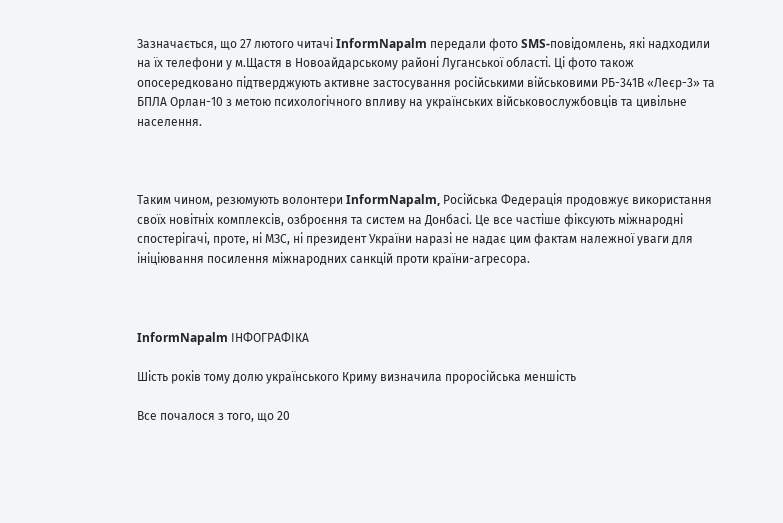Зазначається, що 27 лютого читачі InformNapalm передали фото SMS-повідомлень, які надходили на їх телефони у м.Щастя в Новоайдарському районі Луганської області. Ці фото також опосередковано підтверджують активне застосування російськими військовими РБ-341В «Леєр-3» та БПЛА Орлан-10 з метою психологічного впливу на українських військовослужбовців та цивільне населення.



Таким чином, резюмують волонтери InformNapalm, Російська Федерація продовжує використання своїх новітніх комплексів, озброєння та систем на Донбасі. Це все частіше фіксують міжнародні спостерігачі, проте, ні МЗС, ні президент України наразі не надає цим фактам належної уваги для ініціювання посилення міжнародних санкцій проти країни-агресора.



InformNapalm ІНФОГРАФІКА

Шість років тому долю українського Криму визначила проросійська меншість

Все почалося з того, що 20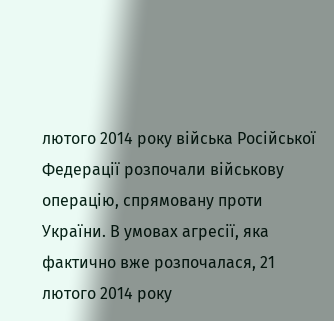лютого 2014 року війська Російської Федерації розпочали військову операцію, спрямовану проти України. В умовах агресії, яка фактично вже розпочалася, 21 лютого 2014 року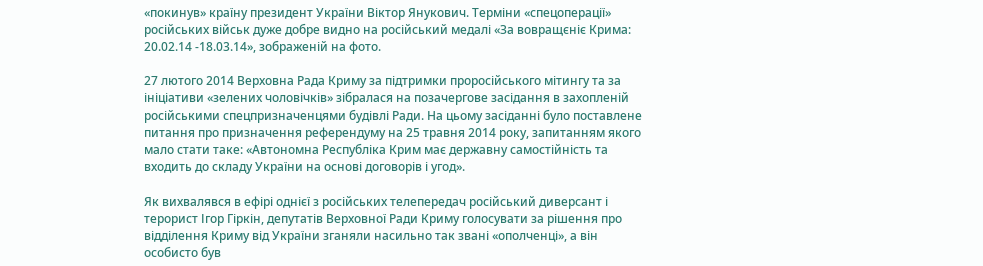«покинув» країну президент України Віктор Янукович. Терміни «спецоперації» російських військ дуже добре видно на російський медалі «За вовращєніє Крима: 20.02.14 -18.03.14», зображеній на фото.

27 лютого 2014 Верховна Рада Криму за підтримки проросійського мітингу та за ініціативи «зелених чоловічків» зібралася на позачергове засідання в захопленій російськими спецпризначенцями будівлі Ради. На цьому засіданні було поставлене питання про призначення референдуму на 25 травня 2014 року, запитанням якого мало стати таке: «Автономна Республіка Крим має державну самостійність та входить до складу України на основі договорів і угод».

Як вихвалявся в ефірі однієї з російських телепередач російський диверсант і терорист Ігор Гіркін, депутатів Верховної Ради Криму голосувати за рішення про відділення Криму від України зганяли насильно так звані «ополченці», а він особисто був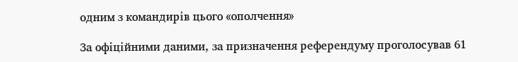одним з командирів цього «ополчення»

За офіційними даними, за призначення референдуму проголосував 61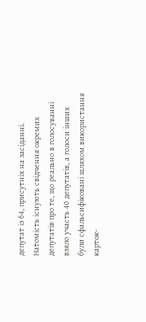депутат із 64, присутніх на засіданні. Натомість існують свідчення окремих депутатів про те, що реально в голосуванні взяло участь 40 депутатів, а голоси інших були сфальсифіковані шляхом використання карток-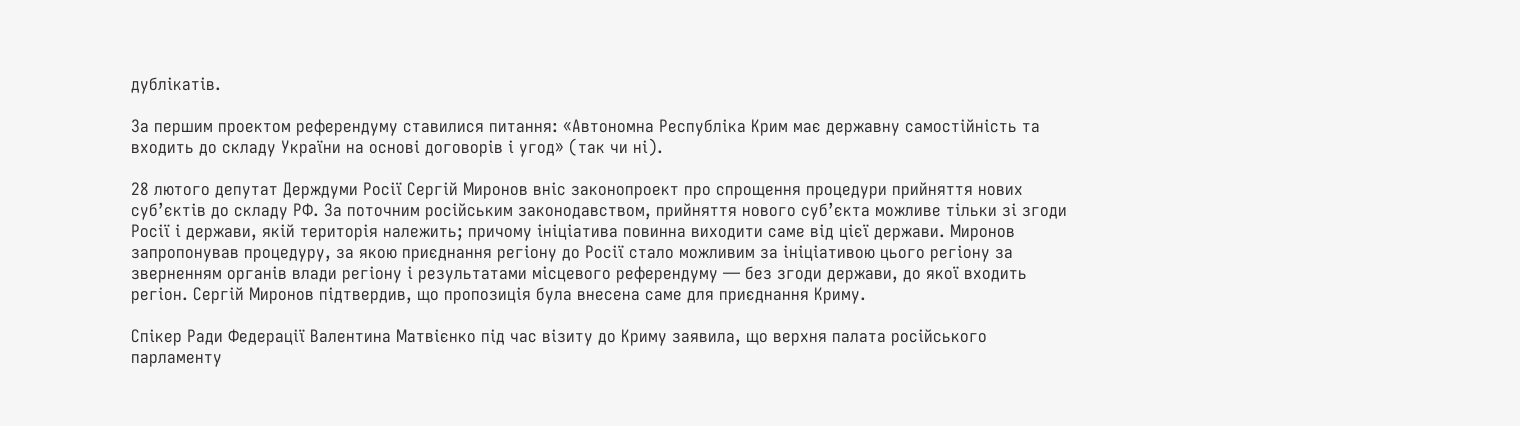дублікатів.

За першим проектом референдуму ставилися питання: «Автономна Республіка Крим має державну самостійність та входить до складу України на основі договорів і угод» (так чи ні).

28 лютого депутат Держдуми Росії Сергій Миронов вніс законопроект про спрощення процедури прийняття нових суб’єктів до складу РФ. За поточним російським законодавством, прийняття нового суб’єкта можливе тільки зі згоди Росії і держави, якій територія належить; причому ініціатива повинна виходити саме від цієї держави. Миронов запропонував процедуру, за якою приєднання регіону до Росії стало можливим за ініціативою цього регіону за зверненням органів влади регіону і результатами місцевого референдуму — без згоди держави, до якої входить регіон. Сергій Миронов підтвердив, що пропозиція була внесена саме для приєднання Криму.

Спікер Ради Федерації Валентина Матвієнко під час візиту до Криму заявила, що верхня палата російського парламенту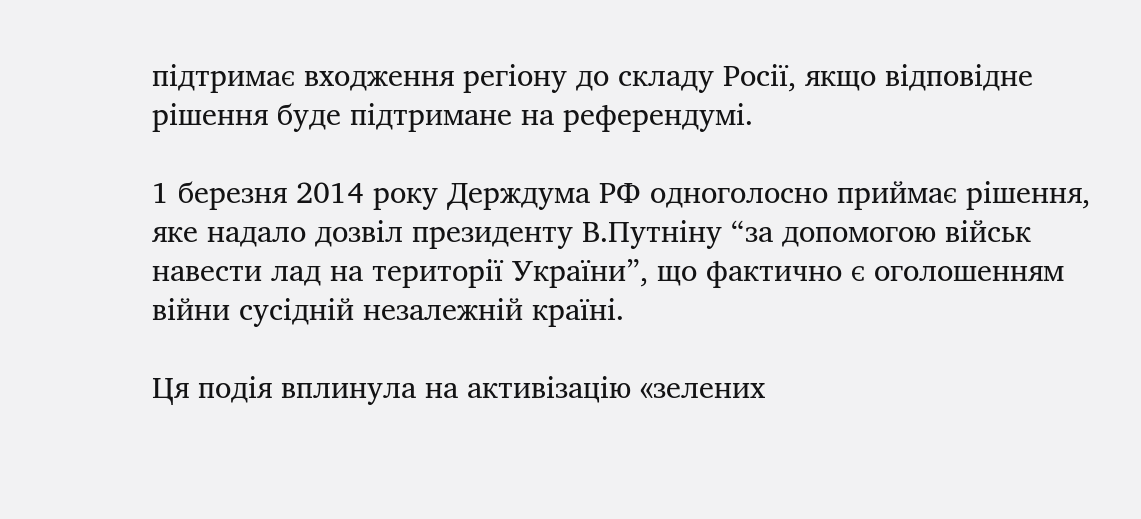підтримає входження регіону до складу Росії, якщо відповідне рішення буде підтримане на референдумі.

1 березня 2014 року Держдума РФ одноголосно приймає рішення, яке надало дозвіл президенту В.Путніну “за допомогою військ навести лад на території України”, що фактично є оголошенням війни сусідній незалежній країні.

Ця подія вплинула на активізацію «зелених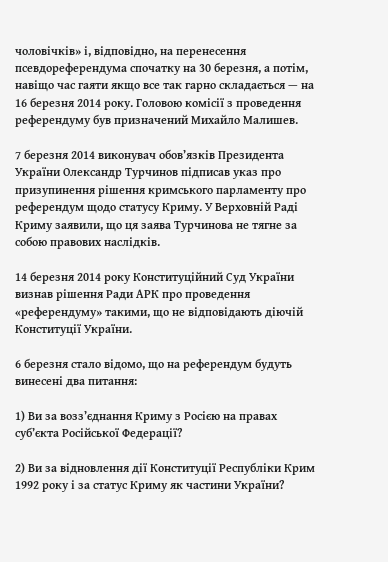чоловічків» і, відповідно, на перенесення псевдореферендума спочатку на 30 березня, а потім, навіщо час гаяти якщо все так гарно складається — на 16 березня 2014 року. Головою комісії з проведення референдуму був призначений Михайло Малишев.

7 березня 2014 виконувач обов’язків Президента України Олександр Турчинов підписав указ про призупинення рішення кримського парламенту про референдум щодо статусу Криму. У Верховній Раді Криму заявили, що ця заява Турчинова не тягне за собою правових наслідків.

14 березня 2014 року Конституційний Суд України визнав рішення Ради АРК про проведення «референдуму» такими, що не відповідають діючій Конституції України.

6 березня стало відомо, що на референдум будуть винесені два питання:

1) Ви за возз’єднання Криму з Росією на правах суб’єкта Російської Федерації?

2) Ви за відновлення дії Конституції Республіки Крим 1992 року і за статус Криму як частини України?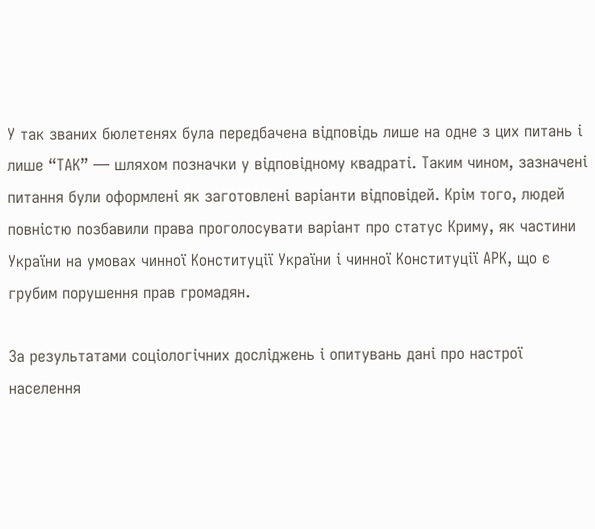У так званих бюлетенях була передбачена відповідь лише на одне з цих питань і лише “ТАК” — шляхом позначки у відповідному квадраті. Таким чином, зазначені питання були оформлені як заготовлені варіанти відповідей. Крім того, людей повністю позбавили права проголосувати варіант про статус Криму, як частини України на умовах чинної Конституції України і чинної Конституції АРК, що є грубим порушення прав громадян.

За результатами соціологічних досліджень і опитувань дані про настрої населення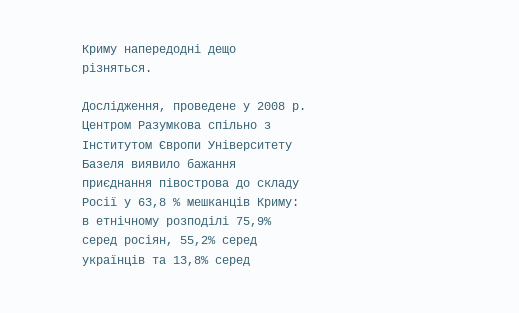Криму напередодні дещо різняться.

Дослідження, проведене у 2008 р. Центром Разумкова спільно з Інститутом Європи Університету Базеля виявило бажання приєднання півострова до складу Росії у 63,8 % мешканців Криму: в етнічному розподілі 75,9% серед росіян, 55,2% серед українців та 13,8% серед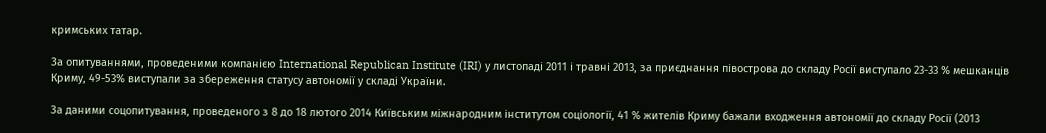кримських татар.

За опитуваннями, проведеними компанією International Republican Institute (IRI) у листопаді 2011 і травні 2013, за приєднання півострова до складу Росії виступало 23-33 % мешканців Криму, 49-53% виступали за збереження статусу автономії у складі України.

За даними соцопитування, проведеного з 8 до 18 лютого 2014 Київським міжнародним інститутом соціології, 41 % жителів Криму бажали входження автономії до складу Росії (2013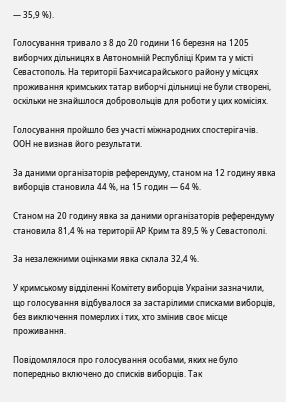— 35,9 %).

Голосування тривало з 8 до 20 години 16 березня на 1205 виборчих дільницях в Автономній Республіці Крим та у місті Севастополь. На території Бахчисарайського району у місцях проживання кримських татар виборчі дільниці не були створені, оскільки не знайшлося добровольців для роботи у цих комісіях.

Голосування пройшло без участі міжнародних спостерігачів. ООН не визнав його результати.

За даними організаторів референдуму, станом на 12 годину явка виборців становила 44 %, на 15 годин — 64 %.

Станом на 20 годину явка за даними організаторів референдуму становила 81,4 % на території АР Крим та 89,5 % у Севастополі.

За незалежними оцінками явка склала 32,4 %.

У кримському відділенні Комітету виборців України зазначили, що голосування відбувалося за застарілими списками виборців, без виключення померлих і тих, хто змінив своє місце проживання.

Повідомлялося про голосування особами, яких не було попередньо включено до списків виборців. Так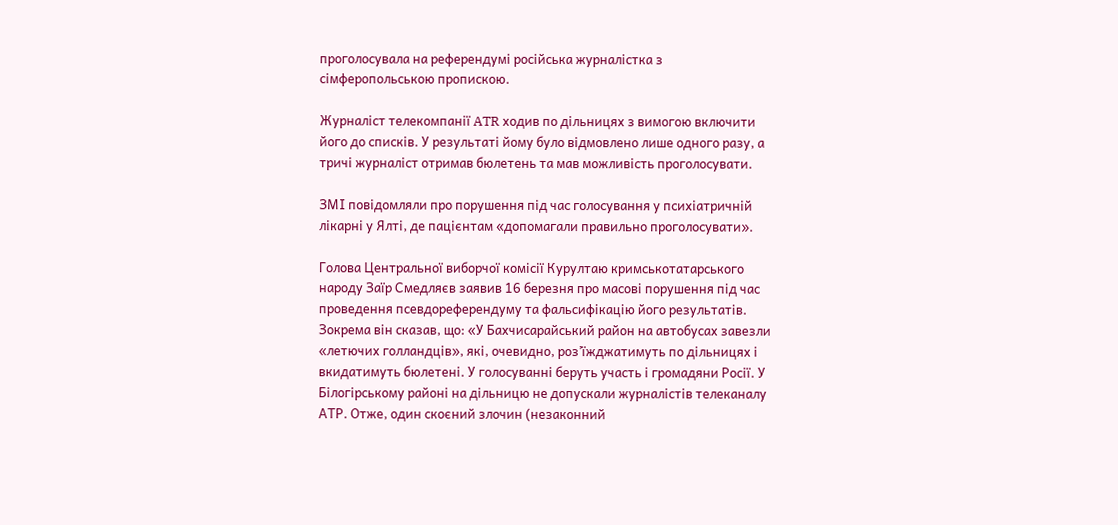проголосувала на референдумі російська журналістка з сімферопольською пропискою.

Журналіст телекомпанії ATR ходив по дільницях з вимогою включити його до списків. У результаті йому було відмовлено лише одного разу, а тричі журналіст отримав бюлетень та мав можливість проголосувати.

ЗМІ повідомляли про порушення під час голосування у психіатричній лікарні у Ялті, де пацієнтам «допомагали правильно проголосувати».

Голова Центральної виборчої комісії Курултаю кримськотатарського народу Заїр Смедляєв заявив 16 березня про масові порушення під час проведення псевдореферендуму та фальсифікацію його результатів. Зокрема він сказав, що: «У Бахчисарайський район на автобусах завезли «летючих голландців», які, очевидно, роз’їжджатимуть по дільницях і вкидатимуть бюлетені. У голосуванні беруть участь і громадяни Росії. У Білогірському районі на дільницю не допускали журналістів телеканалу АТР. Отже, один скоєний злочин (незаконний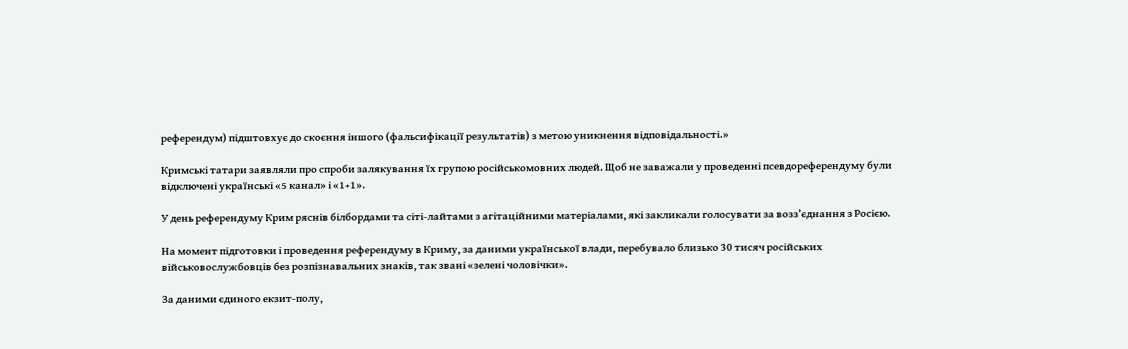референдум) підштовхує до скоєння іншого (фальсифікації результатів) з метою уникнення відповідальності.»

Кримські татари заявляли про спроби залякування їх групою російськомовних людей. Щоб не заважали у проведенні псевдореферендуму були відключені українські «5 канал» і «1+1».

У день референдуму Крим ряснів білбордами та сіті-лайтами з агітаційними матеріалами, які закликали голосувати за возз’єднання з Росією.

На момент підготовки і проведення референдуму в Криму, за даними української влади, перебувало близько 30 тисяч російських військовослужбовців без розпізнавальних знаків, так звані «зелені чоловічки».

За даними єдиного екзит-полу,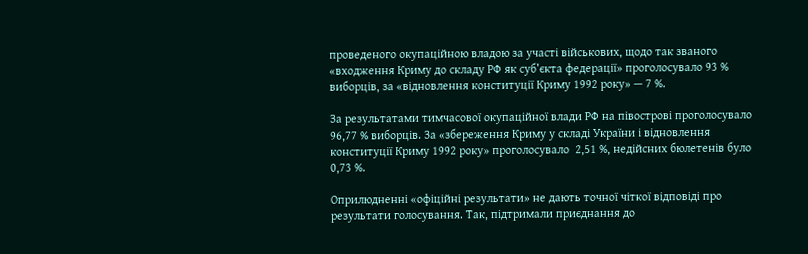проведеного окупаційною владою за участі військових, щодо так званого «входження Криму до складу РФ як суб’єкта федерації» проголосувало 93 % виборців, за «відновлення конституції Криму 1992 року» — 7 %.

За результатами тимчасової окупаційної влади РФ на півострові проголосувало 96,77 % виборців. За «збереження Криму у складі України і відновлення конституції Криму 1992 року» проголосувало  2,51 %, недійсних бюлетенів було 0,73 %.

Оприлюдненні «офіційні результати» не дають точної чіткої відповіді про результати голосування. Так, підтримали приєднання до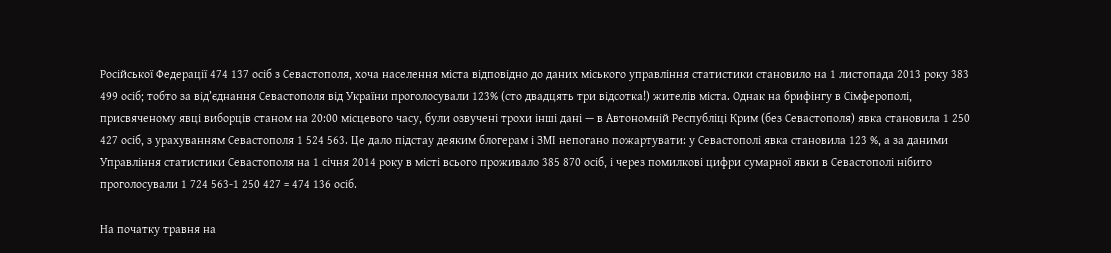Російської Федерації 474 137 осіб з Севастополя, хоча населення міста відповідно до даних міського управління статистики становило на 1 листопада 2013 року 383 499 осіб; тобто за від’єднання Севастополя від України проголосували 123% (сто двадцять три відсотка!) жителів міста. Однак на брифінгу в Сімферополі, присвяченому явці виборців станом на 20:00 місцевого часу, були озвучені трохи інші дані — в Автономній Республіці Крим (без Севастополя) явка становила 1 250 427 осіб, з урахуванням Севастополя 1 524 563. Це дало підстау деяким блогерам і ЗМІ непогано пожартувати: у Севастополі явка становила 123 %, а за даними Управління статистики Севастополя на 1 січня 2014 року в місті всього проживало 385 870 осіб, і через помилкові цифри сумарної явки в Севастополі нібито проголосували 1 724 563-1 250 427 = 474 136 осіб.

На початку травня на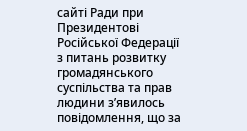сайті Ради при Президентові Російської Федерації з питань розвитку громадянського суспільства та прав людини з’явилось повідомлення, що за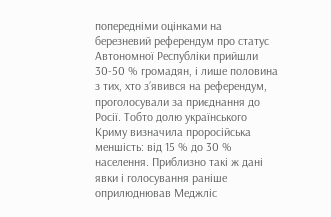попередніми оцінками на березневий референдум про статус Автономної Республіки прийшли 30-50 % громадян, і лише половина з тих, хто зʼявився на референдум, проголосували за приєднання до Росії. Тобто долю українського Криму визначила проросійська меншість: від 15 % до 30 % населення. Приблизно такі ж дані явки і голосування раніше оприлюднював Меджліс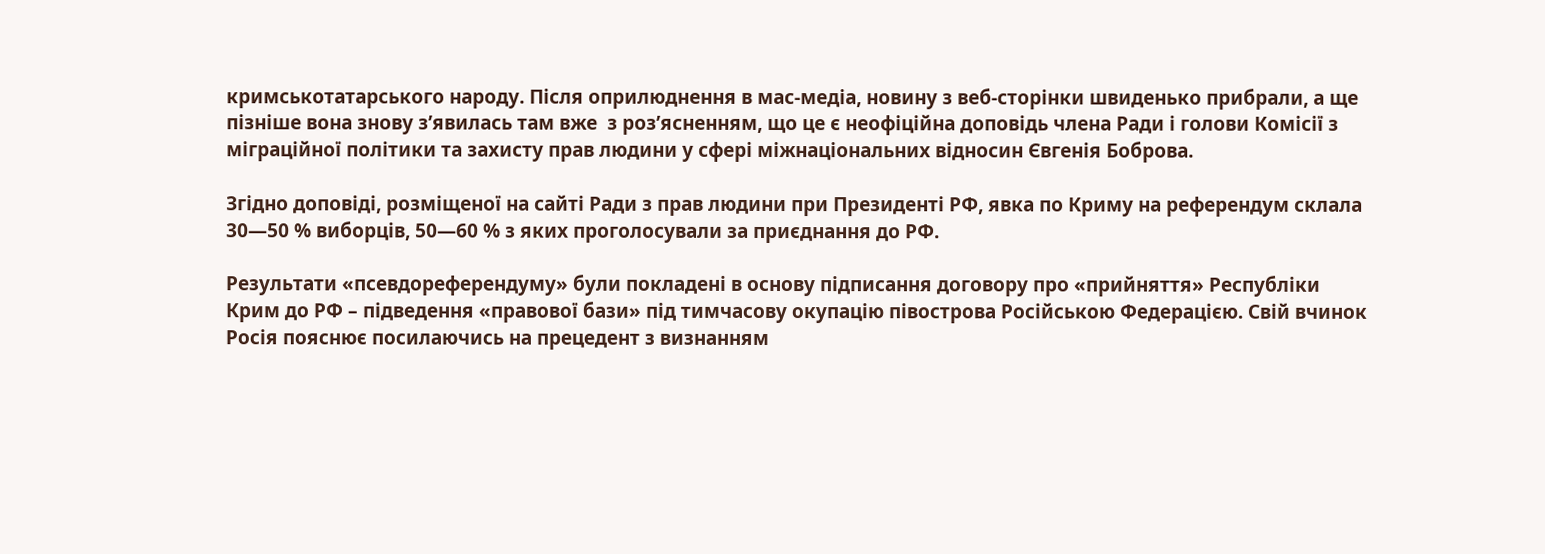кримськотатарського народу. Після оприлюднення в мас-медіа, новину з веб-сторінки швиденько прибрали, а ще пізніше вона знову з’явилась там вже  з роз’ясненням, що це є неофіційна доповідь члена Ради і голови Комісії з міграційної політики та захисту прав людини у сфері міжнаціональних відносин Євгенія Боброва.

Згідно доповіді, розміщеної на сайті Ради з прав людини при Президенті РФ, явка по Криму на референдум склала 30—50 % виборців, 50—60 % з яких проголосували за приєднання до РФ.

Результати «псевдореферендуму» були покладені в основу підписання договору про «прийняття» Республіки Крим до РФ – підведення «правової бази» під тимчасову окупацію півострова Російською Федерацією. Свій вчинок Росія пояснює посилаючись на прецедент з визнанням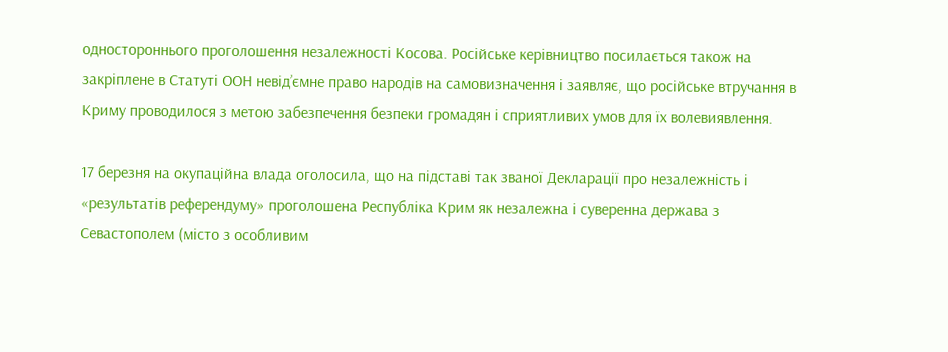одностороннього проголошення незалежності Косова. Російське керівництво посилається також на закріплене в Статуті ООН невід’ємне право народів на самовизначення і заявляє, що російське втручання в Криму проводилося з метою забезпечення безпеки громадян і сприятливих умов для їх волевиявлення.

17 березня на окупаційна влада оголосила, що на підставі так званої Декларації про незалежність і «результатів референдуму» проголошена Республіка Крим як незалежна і суверенна держава з Севастополем (місто з особливим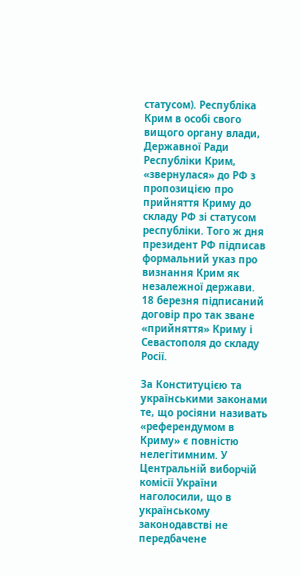статусом). Республіка Крим в особі свого вищого органу влади, Державної Ради Республіки Крим, «звернулася» до РФ з пропозицією про прийняття Криму до складу РФ зі статусом республіки. Того ж дня президент РФ підписав формальний указ про визнання Крим як незалежної держави. 18 березня підписаний договір про так зване «прийняття» Криму і Севастополя до складу Росії.

За Конституцією та українськими законами те, що росіяни називать «референдумом в Криму» є повністю нелегітимним. У Центральній виборчій комісії України наголосили, що в українському законодавстві не передбачене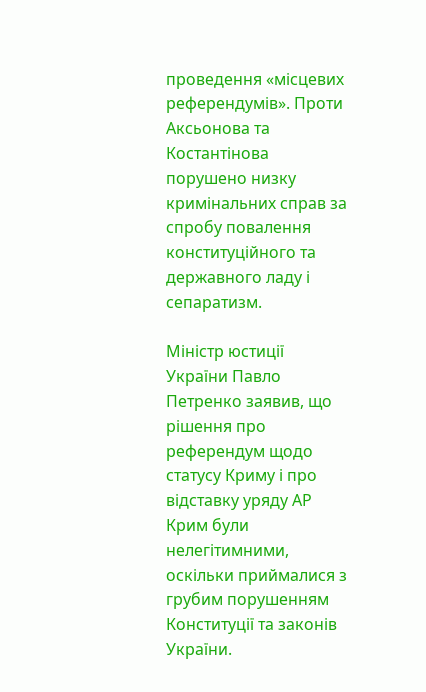проведення «місцевих референдумів». Проти Аксьонова та Костантінова порушено низку кримінальних справ за спробу повалення конституційного та державного ладу і сепаратизм.

Міністр юстиції України Павло Петренко заявив, що рішення про референдум щодо статусу Криму і про відставку уряду АР Крим були нелегітимними, оскільки приймалися з грубим порушенням Конституції та законів України.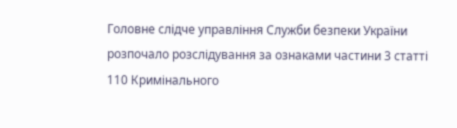Головне слідче управління Служби безпеки України розпочало розслідування за ознаками частини 3 статті 110 Кримінального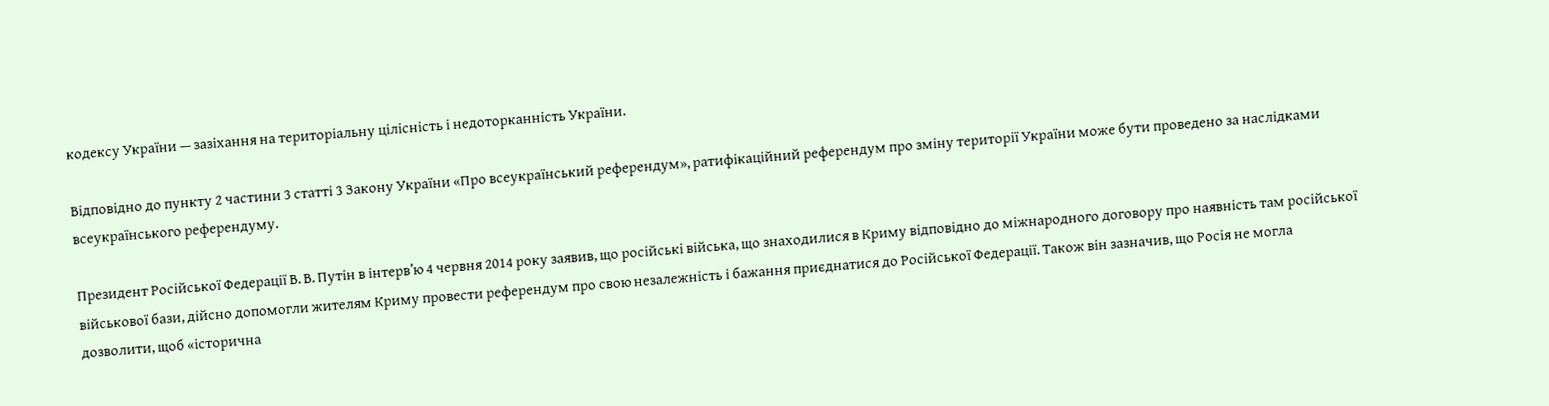кодексу України — зазіхання на територіальну цілісність і недоторканність України.

Відповідно до пункту 2 частини 3 статті 3 Закону України «Про всеукраїнський референдум», ратифікаційний референдум про зміну території України може бути проведено за наслідками всеукраїнського референдуму.

Президент Російської Федерації В. В. Путін в інтерв’ю 4 червня 2014 року заявив, що російські війська, що знаходилися в Криму відповідно до міжнародного договору про наявність там російської військової бази, дійсно допомогли жителям Криму провести референдум про свою незалежність і бажання приєднатися до Російської Федерації. Також він зазначив, що Росія не могла дозволити, щоб «історична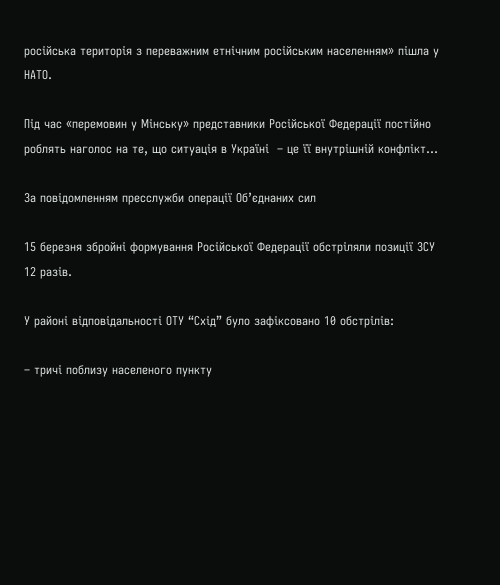російська територія з переважним етнічним російським населенням» пішла у НАТО.

Під час «перемовин у Мінську» представники Російської Федерації постійно роблять наголос на те, що ситуація в Україні  – це її внутрішній конфлікт…

За повідомленням пресслужби операції Об’єднаних сил

15 березня збройні формування Російської Федерації обстріляли позиції ЗСУ 12 разів.

У районі відповідальності ОТУ “Схід” було зафіксовано 10 обстрілів:

– тричі поблизу населеного пункту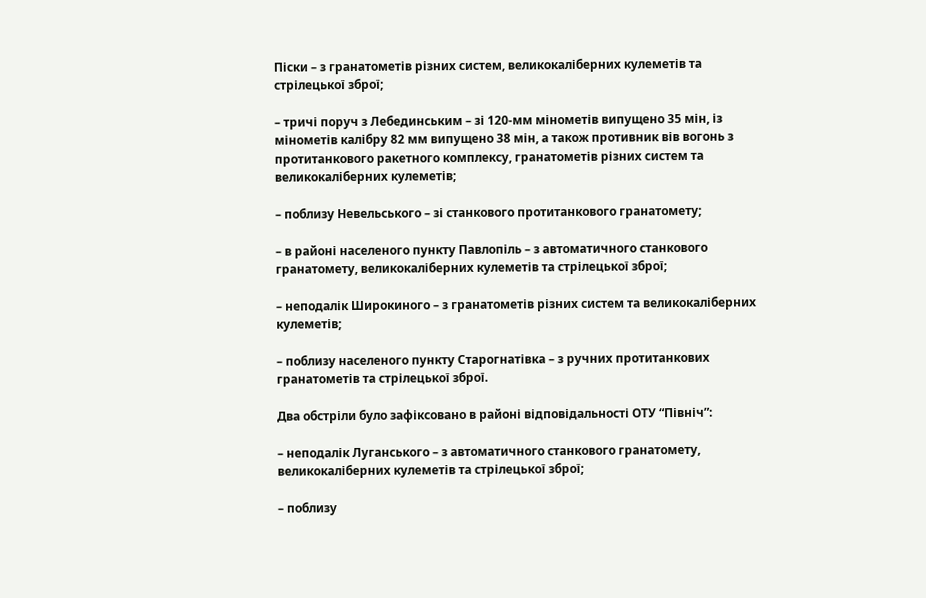Піски – з гранатометів різних систем, великокаліберних кулеметів та стрілецької зброї;

– тричі поруч з Лебединським – зі 120-мм мінометів випущено 35 мін, із мінометів калібру 82 мм випущено 38 мін, а також противник вів вогонь з протитанкового ракетного комплексу, гранатометів різних систем та великокаліберних кулеметів;

– поблизу Невельського – зі станкового протитанкового гранатомету;

– в районі населеного пункту Павлопіль – з автоматичного станкового гранатомету, великокаліберних кулеметів та стрілецької зброї;

– неподалік Широкиного – з гранатометів різних систем та великокаліберних кулеметів;

– поблизу населеного пункту Старогнатівка – з ручних протитанкових гранатометів та стрілецької зброї.

Два обстріли було зафіксовано в районі відповідальності ОТУ “Північ”:

– неподалік Луганського – з автоматичного станкового гранатомету, великокаліберних кулеметів та стрілецької зброї;

– поблизу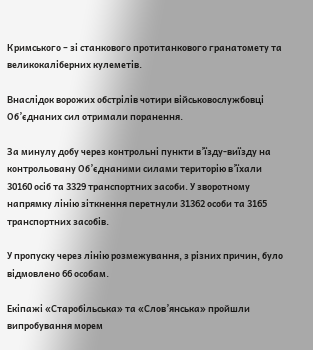Кримського – зі станкового протитанкового гранатомету та великокаліберних кулеметів.

Внаслідок ворожих обстрілів чотири військовослужбовці Об’єднаних сил отримали поранення.

За минулу добу через контрольні пункти в’їзду-виїзду на контрольовану Об’єднаними силами територію в’їхали 30160 осіб та 3329 транспортних засоби. У зворотному напрямку лінію зіткнення перетнули 31362 особи та 3165 транспортних засобів.

У пропуску через лінію розмежування, з різних причин, було відмовлено 66 особам.

Екіпажі «Старобільська» та «Слов’янська» пройшли випробування морем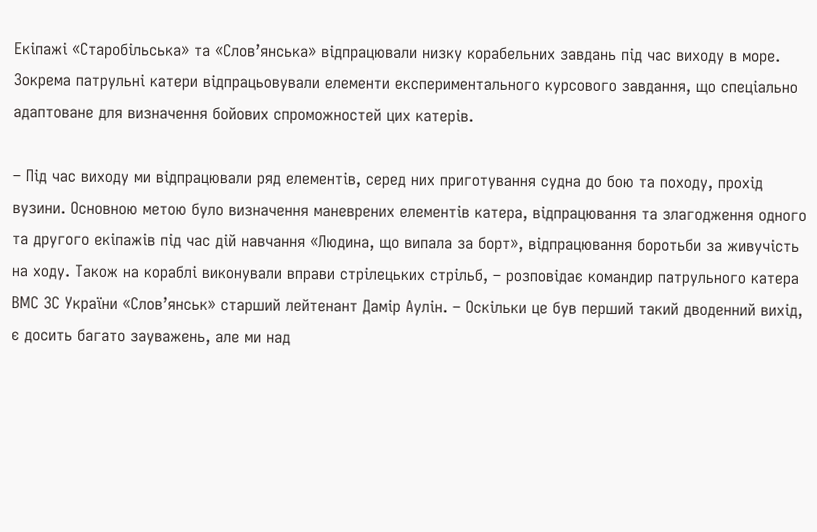Екіпажі «Старобільська» та «Слов’янська» відпрацювали низку корабельних завдань під час виходу в море. Зокрема патрульні катери відпрацьовували елементи експериментального курсового завдання, що спеціально адаптоване для визначення бойових спроможностей цих катерів.

– Під час виходу ми відпрацювали ряд елементів, серед них приготування судна до бою та походу, прохід вузини. Основною метою було визначення маневрених елементів катера, відпрацювання та злагодження одного та другого екіпажів під час дій навчання «Людина, що випала за борт», відпрацювання боротьби за живучість на ходу. Також на кораблі виконували вправи стрілецьких стрільб, – розповідає командир патрульного катера ВМС ЗС України «Слов’янськ» старший лейтенант Дамір Аулін. – Оскільки це був перший такий дводенний вихід, є досить багато зауважень, але ми над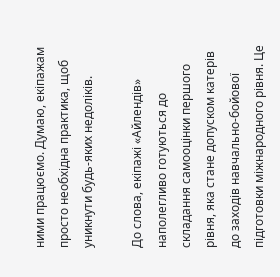ними працюємо. Думаю, екіпажам просто необхідна практика, щоб уникнути будь-яких недоліків.

До слова, екіпажі «Айлендів» наполегливо готуються до складання самооцінки першого рівня, яка стане допуском катерів до заходів навчально-бойової підготовки міжнародного рівня. Це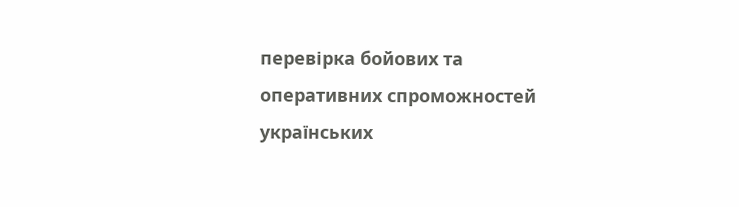перевірка бойових та оперативних спроможностей українських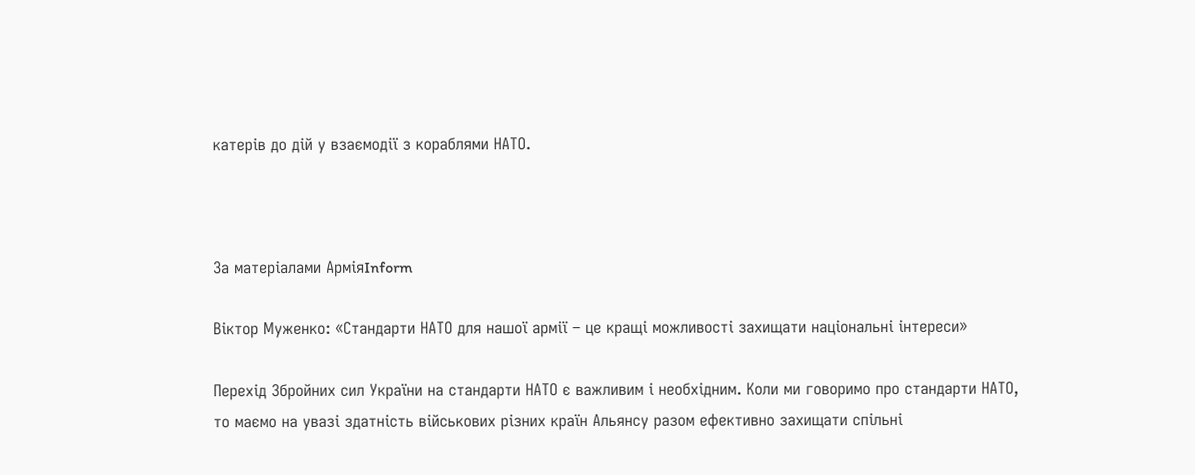катерів до дій у взаємодії з кораблями НАТО.



За матеріалами АрміяInform

Віктор Муженко: «Стандарти НАТО для нашої армії – це кращі можливості захищати національні інтереси»

Перехід Збройних сил України на стандарти НАТО є важливим і необхідним. Коли ми говоримо про стандарти НАТО, то маємо на увазі здатність військових різних країн Альянсу разом ефективно захищати спільні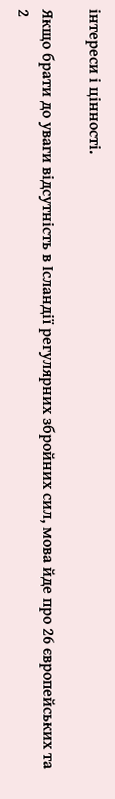інтереси і цінності.

Якщо брати до уваги відсутність в Ісландії регулярних збройних сил, мова йде про 26 європейських та 2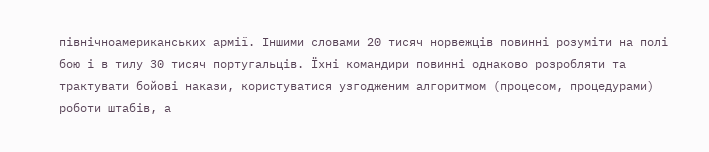північноамериканських армії. Іншими словами 20 тисяч норвежців повинні розуміти на полі бою і в тилу 30 тисяч португальців. Їхні командири повинні однаково розробляти та трактувати бойові накази, користуватися узгодженим алгоритмом (процесом, процедурами) роботи штабів, а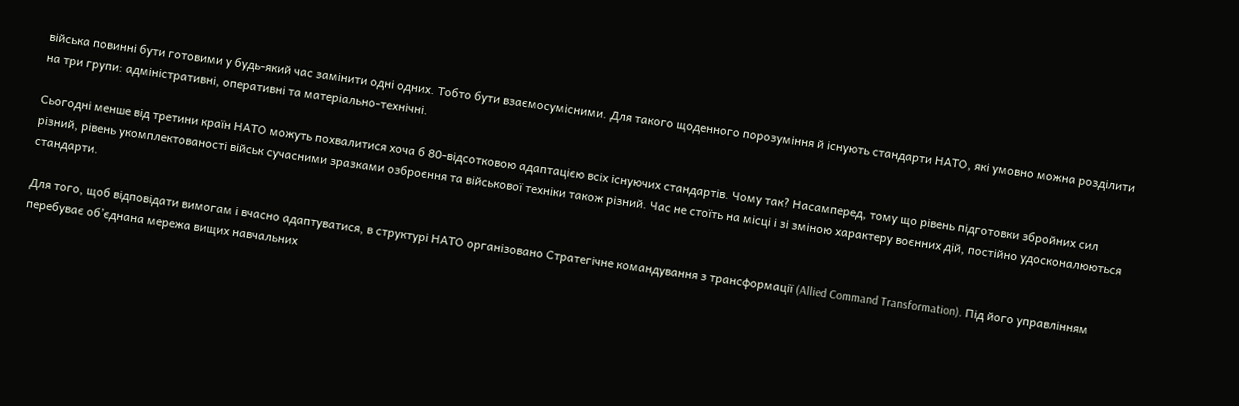війська повинні бути готовими у будь-який час замінити одні одних. Тобто бути взаємосумісними. Для такого щоденного порозуміння й існують стандарти НАТО, які умовно можна розділити на три групи: адміністративні, оперативні та матеріально-технічні.

Сьогодні менше від третини країн НАТО можуть похвалитися хоча б 80-відсотковою адаптацією всіх існуючих стандартів. Чому так? Насамперед, тому що рівень підготовки збройних сил різний, рівень укомплектованості військ сучасними зразками озброєння та військової техніки також різний. Час не стоїть на місці і зі зміною характеру воєнних дій, постійно удосконалюються стандарти.

Для того, щоб відповідати вимогам і вчасно адаптуватися, в структурі НАТО організовано Стратегічне командування з трансформації (Allied Command Transformation). Під його управлінням перебуває об’єднана мережа вищих навчальних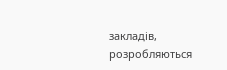закладів, розробляються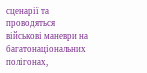сценарії та проводяться військові маневри на багатонаціональних полігонах,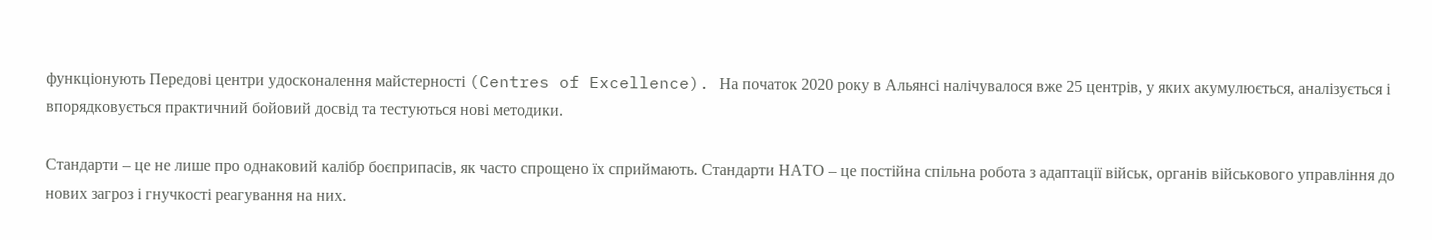функціонують Передові центри удосконалення майстерності (Centres of Excellence). На початок 2020 року в Альянсі налічувалося вже 25 центрів, у яких акумулюється, аналізується і впорядковується практичний бойовий досвід та тестуються нові методики.

Стандарти – це не лише про однаковий калібр боєприпасів, як часто спрощено їх сприймають. Стандарти НАТО – це постійна спільна робота з адаптації військ, органів військового управління до нових загроз і гнучкості реагування на них.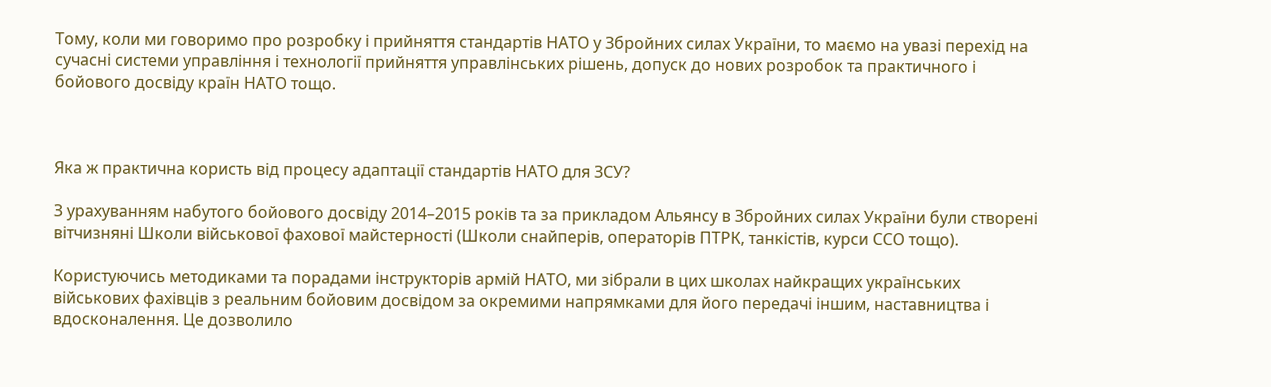Тому, коли ми говоримо про розробку і прийняття стандартів НАТО у Збройних силах України, то маємо на увазі перехід на сучасні системи управління і технології прийняття управлінських рішень, допуск до нових розробок та практичного і бойового досвіду країн НАТО тощо.



Яка ж практична користь від процесу адаптації стандартів НАТО для ЗСУ?

З урахуванням набутого бойового досвіду 2014–2015 років та за прикладом Альянсу в Збройних силах України були створені вітчизняні Школи військової фахової майстерності (Школи снайперів, операторів ПТРК, танкістів, курси ССО тощо).

Користуючись методиками та порадами інструкторів армій НАТО, ми зібрали в цих школах найкращих українських військових фахівців з реальним бойовим досвідом за окремими напрямками для його передачі іншим, наставництва і вдосконалення. Це дозволило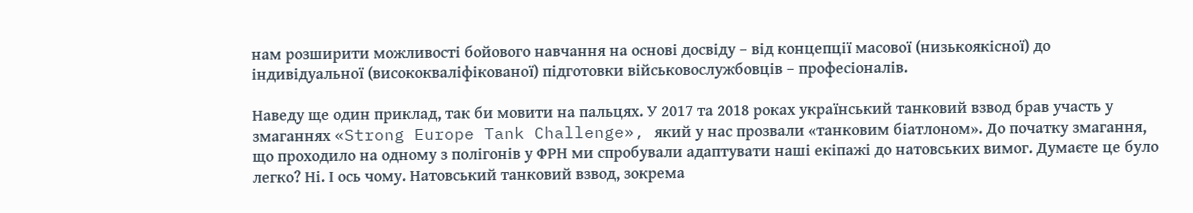нам розширити можливості бойового навчання на основі досвіду – від концепції масової (низькоякісної) до індивідуальної (висококваліфікованої) підготовки військовослужбовців – професіоналів.

Наведу ще один приклад, так би мовити на пальцях. У 2017 та 2018 роках український танковий взвод брав участь у змаганнях «Strong Europe Tank Challenge», який у нас прозвали «танковим біатлоном». До початку змагання, що проходило на одному з полігонів у ФРН ми спробували адаптувати наші екіпажі до натовських вимог. Думаєте це було легко? Ні. І ось чому. Натовський танковий взвод, зокрема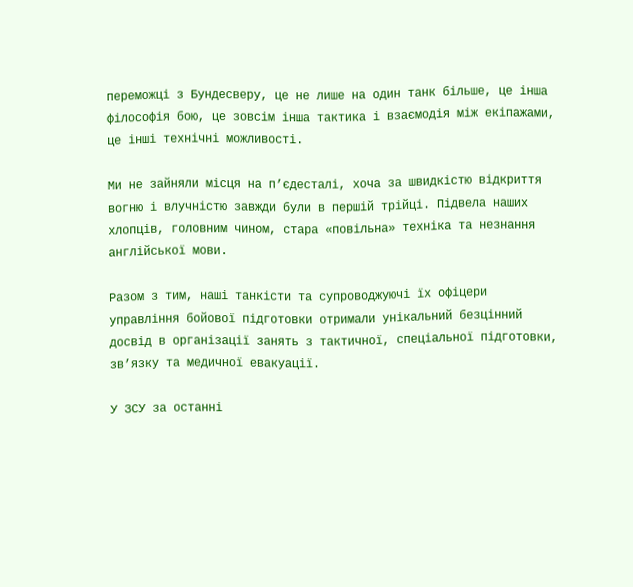переможці з Бундесверу, це не лише на один танк більше, це інша філософія бою, це зовсім інша тактика і взаємодія між екіпажами, це інші технічні можливості.

Ми не зайняли місця на п’єдесталі, хоча за швидкістю відкриття вогню і влучністю завжди були в першій трійці. Підвела наших хлопців, головним чином, стара «повільна» техніка та незнання англійської мови.

Разом з тим, наші танкісти та супроводжуючі їх офіцери управління бойової підготовки отримали унікальний безцінний досвід в організації занять з тактичної, спеціальної підготовки, зв’язку та медичної евакуації.

У ЗСУ за останні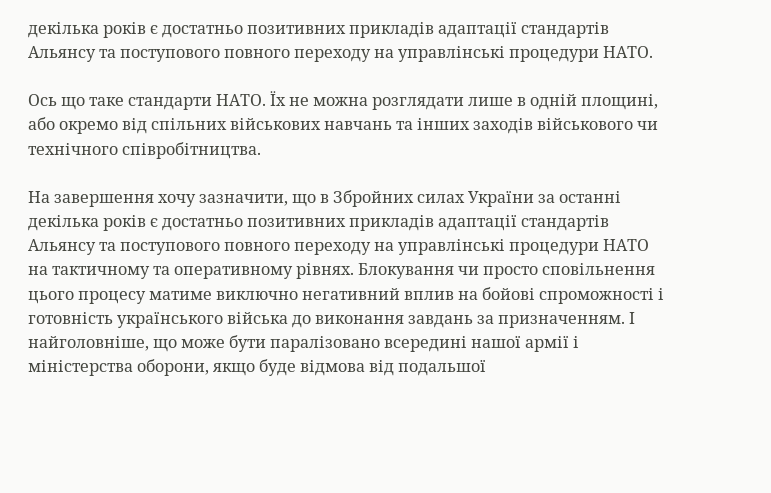декілька років є достатньо позитивних прикладів адаптації стандартів Альянсу та поступового повного переходу на управлінські процедури НАТО.

Ось що таке стандарти НАТО. Їх не можна розглядати лише в одній площині, або окремо від спільних військових навчань та інших заходів військового чи технічного співробітництва.

На завершення хочу зазначити, що в Збройних силах України за останні декілька років є достатньо позитивних прикладів адаптації стандартів Альянсу та поступового повного переходу на управлінські процедури НАТО на тактичному та оперативному рівнях. Блокування чи просто сповільнення цього процесу матиме виключно негативний вплив на бойові спроможності і готовність українського війська до виконання завдань за призначенням. І найголовніше, що може бути паралізовано всередині нашої армії і міністерства оборони, якщо буде відмова від подальшої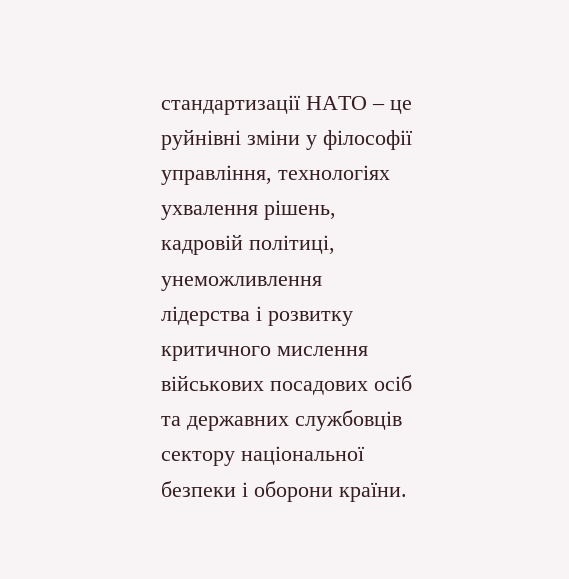стандартизації НАТО – це руйнівні зміни у філософії управління, технологіях ухвалення рішень, кадровій політиці, унеможливлення лідерства і розвитку критичного мислення військових посадових осіб та державних службовців сектору національної безпеки і оборони країни.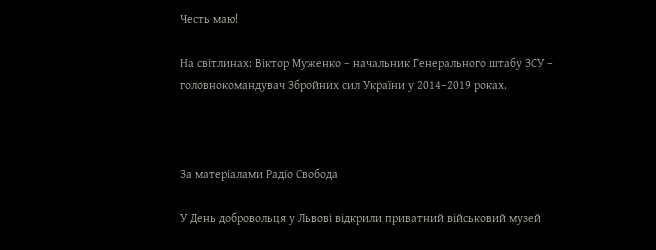Честь маю!

На світлинах: Віктор Муженко – начальник Генерального штабу ЗСУ – головнокомандувач Збройних сил України у 2014–2019 роках.



За матеріалами Радіо Свобода

У День добровольця у Львові відкрили приватний військовий музей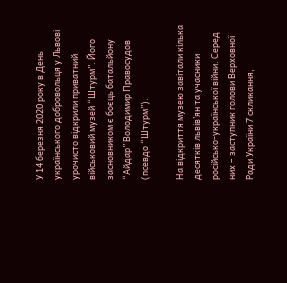У 14 березня 2020 року в День українського добровольця у Львові урочисто відкрили приватний військовий музей “Штурм”. Його засновником є боєць батальйону “Айдар” Володимир Правосудов (псевдо “Штурм”).

На відкриття музею завітали кілька десятків львів’ян та учасники російсько-української війни. Серед них – заступник голови Верховної Ради України 7 скликання,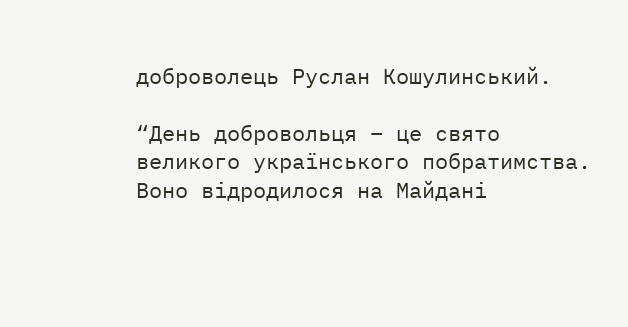доброволець Руслан Кошулинський.

“День добровольця – це свято великого українського побратимства. Воно відродилося на Майдані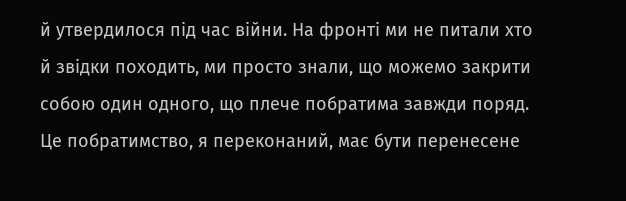й утвердилося під час війни. На фронті ми не питали хто й звідки походить, ми просто знали, що можемо закрити собою один одного, що плече побратима завжди поряд. Це побратимство, я переконаний, має бути перенесене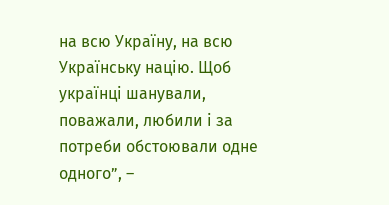на всю Україну, на всю Українську націю. Щоб українці шанували, поважали, любили і за потреби обстоювали одне одного”, –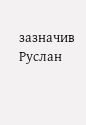зазначив Руслан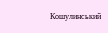Кошулинський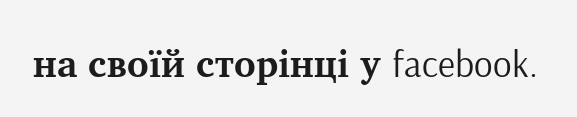на своїй сторінці у facebook.